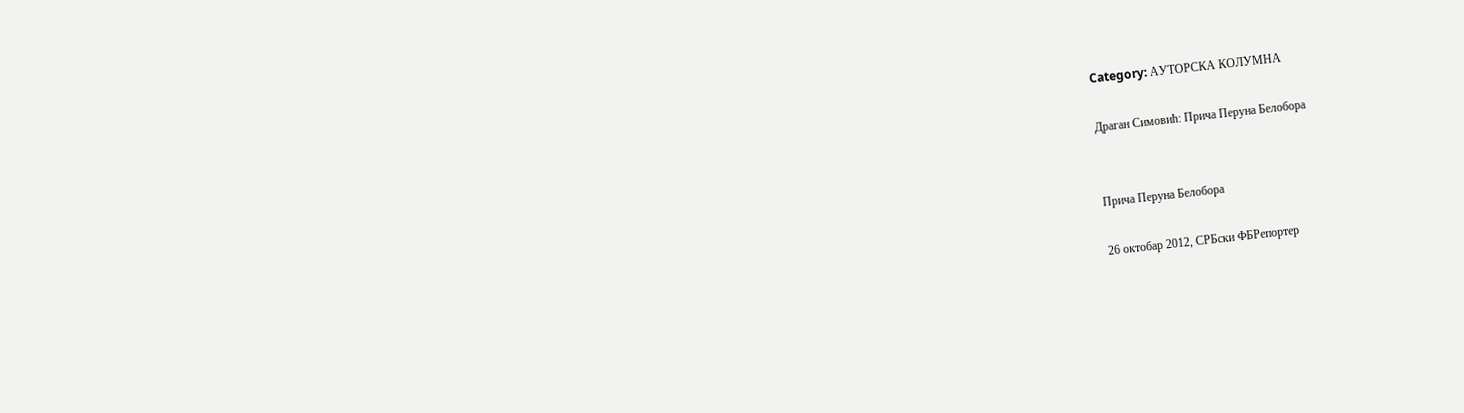Category: АУТОРСКА КОЛУМНА

Драган Симовић: Прича Перуна Белобора


Прича Перуна Белобора

26 октобар 2012, СРБски ФБРепортер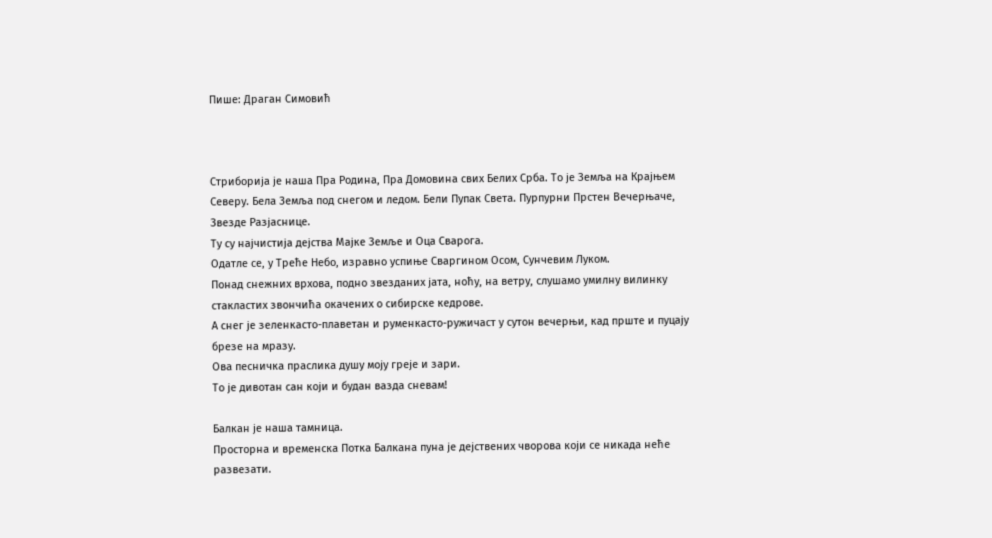Пише: Драган Симовић



Стриборија је наша Пра Родина, Пра Домовина свих Белих Срба. То је Земља на Крајњем Северу. Бела Земља под снегом и ледом. Бели Пупак Света. Пурпурни Прстен Вечерњаче, Звезде Разјаснице.
Ту су најчистија дејства Мајке Земље и Оца Сварога.
Одатле се, у Треће Небо, изравно успиње Сваргином Осом, Сунчевим Луком.
Понад снежних врхова, подно звезданих јата, ноћу, на ветру, слушамо умилну вилинку стакластих звончића окачених о сибирске кедрове.
А снег је зеленкасто-плаветан и руменкасто-ружичаст у сутон вечерњи, кад прште и пуцају брезе на мразу.
Ова песничка праслика душу моју греје и зари.
То је дивотан сан који и будан вазда сневам!

Балкан је наша тамница.
Просторна и временска Потка Балкана пуна је дејствених чворова који се никада неће развезати.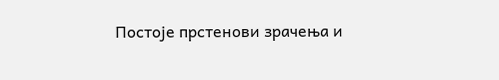Постоје прстенови зрачења и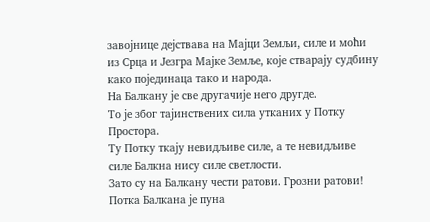завојнице дејствава на Мајци Земљи, силе и моћи из Срца и Језгра Мајке Земље, које стварају судбину како појединаца тако и народа.
На Балкану је све другачије него другде.
То је због тајинствених сила утканих у Потку Простора.
Ту Потку ткају невидљиве силе, а те невидљиве силе Балкна нису силе светлости.
Зато су на Балкану чести ратови. Грозни ратови!
Потка Балкана је пуна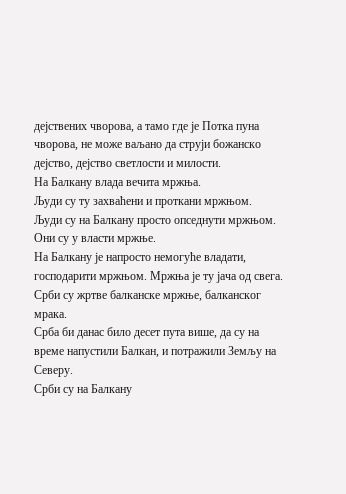дејствених чворова, а тамо где је Потка пуна чворова, не може ваљано да струји божанско дејство, дејство светлости и милости.
На Балкану влада вечита мржња.
Људи су ту захваћени и проткани мржњом.
Људи су на Балкану просто опседнути мржњом.
Они су у власти мржње.
На Балкану је напросто немогуће владати, господарити мржњом. Мржња је ту јача од свега.
Срби су жртве балканске мржње, балканског мрака.
Срба би данас било десет пута више, да су на време напустили Балкан, и потражили Земљу на Северу.
Срби су на Балкану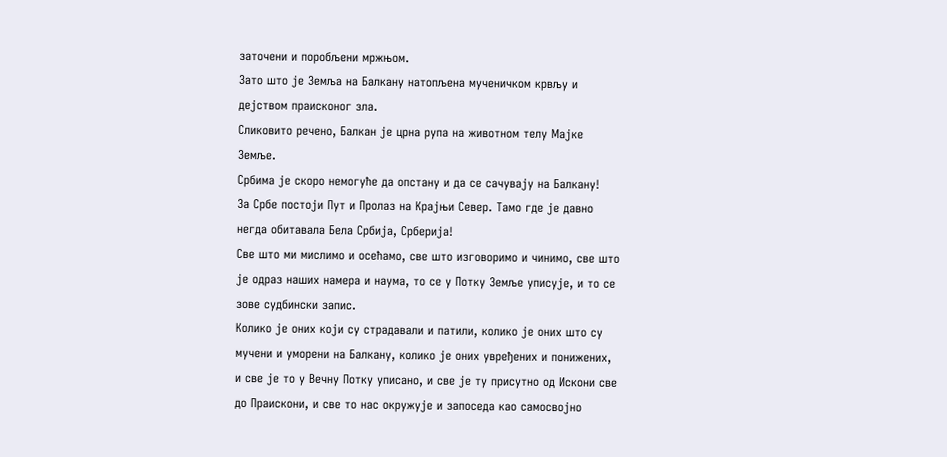заточени и поробљени мржњом.
Зато што је Земља на Балкану натопљена мученичком крвљу и дејством праисконог зла.
Сликовито речено, Балкан је црна рупа на животном телу Мајке Земље.
Србима је скоро немогуће да опстану и да се сачувају на Балкану!
За Србе постоји Пут и Пролаз на Крајњи Север. Тамо где је давно негда обитавала Бела Србија, Срберија!
Све што ми мислимо и осећамо, све што изговоримо и чинимо, све што је одраз наших намера и наума, то се у Потку Земље уписује, и то се зове судбински запис.
Колико је оних који су страдавали и патили, колико је оних што су мучени и уморени на Балкану, колико је оних увређених и понижених, и све је то у Вечну Потку уписано, и све је ту присутно од Искони све до Праискони, и све то нас окружује и запоседа као самосвојно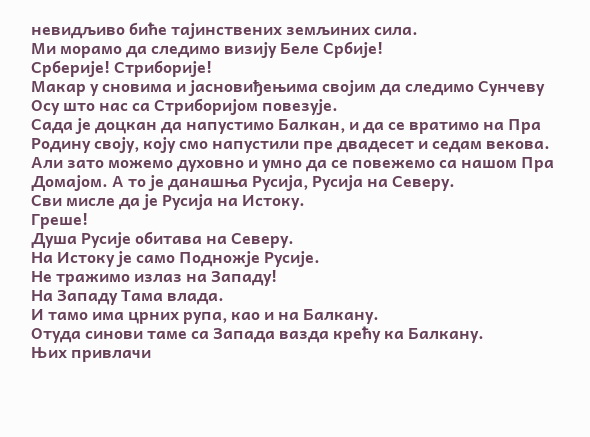невидљиво биће тајинствених земљиних сила.
Ми морамо да следимо визију Беле Србије!
Срберије! Стриборије!
Макар у сновима и јасновиђењима својим да следимо Сунчеву Осу што нас са Стриборијом повезује.
Сада је доцкан да напустимо Балкан, и да се вратимо на Пра Родину своју, коју смо напустили пре двадесет и седам векова.
Али зато можемо духовно и умно да се повежемо са нашом Пра Домајом. А то је данашња Русија, Русија на Северу.
Сви мисле да је Русија на Истоку.
Греше!
Душа Русије обитава на Северу.
На Истоку је само Подножје Русије.
Не тражимо излаз на Западу!
На Западу Тама влада.
И тамо има црних рупа, као и на Балкану.
Отуда синови таме са Запада вазда крећу ка Балкану.
Њих привлачи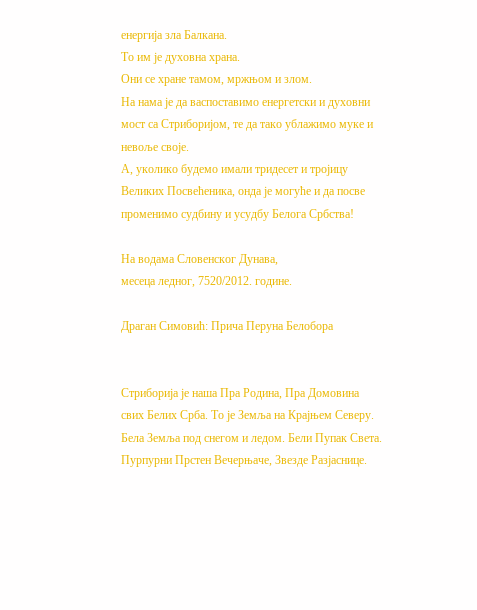енергија зла Балкана.
То им је духовна храна.
Они се хране тамом, мржњом и злом.
На нама је да васпоставимо енергетски и духовни мост са Стриборијом, те да тако ублажимо муке и невоље своје.
А, уколико будемо имали тридесет и тројицу Великих Посвећеника, онда је могуће и да посве променимо судбину и усудбу Белога Србства!

На водама Словенског Дунава,
месеца ледног, 7520/2012. године.

Драган Симовић: Прича Перуна Белобора


Стриборија је наша Пра Родина, Пра Домовина свих Белих Срба. То је Земља на Крајњем Северу. Бела Земља под снегом и ледом. Бели Пупак Света. Пурпурни Прстен Вечерњаче, Звезде Разјаснице.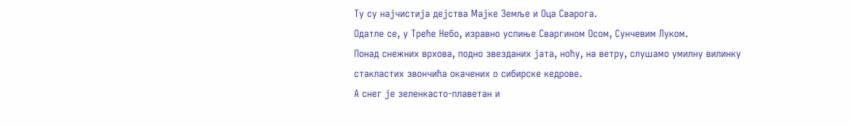Ту су најчистија дејства Мајке Земље и Оца Сварога.
Одатле се, у Треће Небо, изравно успиње Сваргином Осом, Сунчевим Луком.
Понад снежних врхова, подно звезданих јата, ноћу, на ветру, слушамо умилну вилинку стакластих звончића окачених о сибирске кедрове.
А снег је зеленкасто-плаветан и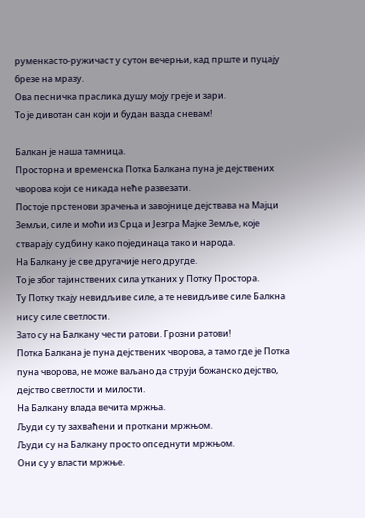руменкасто-ружичаст у сутон вечерњи, кад прште и пуцају брезе на мразу.
Ова песничка праслика душу моју греје и зари.
То је дивотан сан који и будан вазда сневам!

Балкан је наша тамница.
Просторна и временска Потка Балкана пуна је дејствених чворова који се никада неће развезати.
Постоје прстенови зрачења и завојнице дејствава на Мајци Земљи, силе и моћи из Срца и Језгра Мајке Земље, које стварају судбину како појединаца тако и народа.
На Балкану је све другачије него другде.
То је због тајинствених сила утканих у Потку Простора.
Ту Потку ткају невидљиве силе, а те невидљиве силе Балкна нису силе светлости.
Зато су на Балкану чести ратови. Грозни ратови!
Потка Балкана је пуна дејствених чворова, а тамо где је Потка пуна чворова, не може ваљано да струји божанско дејство, дејство светлости и милости.
На Балкану влада вечита мржња.
Људи су ту захваћени и проткани мржњом.
Људи су на Балкану просто опседнути мржњом.
Они су у власти мржње.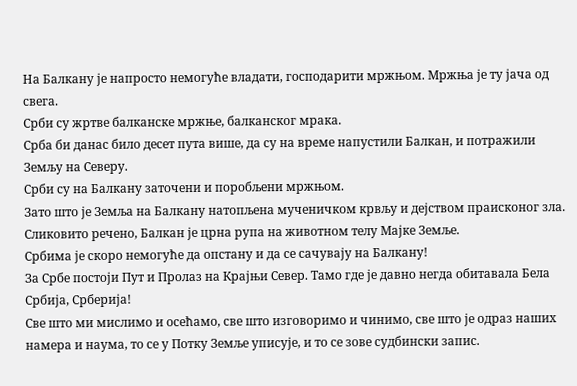На Балкану је напросто немогуће владати, господарити мржњом. Мржња је ту јача од свега.
Срби су жртве балканске мржње, балканског мрака.
Срба би данас било десет пута више, да су на време напустили Балкан, и потражили Земљу на Северу.
Срби су на Балкану заточени и поробљени мржњом.
Зато што је Земља на Балкану натопљена мученичком крвљу и дејством праисконог зла.
Сликовито речено, Балкан је црна рупа на животном телу Мајке Земље.
Србима је скоро немогуће да опстану и да се сачувају на Балкану!
За Србе постоји Пут и Пролаз на Крајњи Север. Тамо где је давно негда обитавала Бела Србија, Срберија!
Све што ми мислимо и осећамо, све што изговоримо и чинимо, све што је одраз наших намера и наума, то се у Потку Земље уписује, и то се зове судбински запис.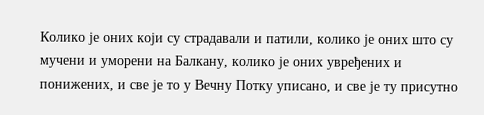Колико је оних који су страдавали и патили, колико је оних што су мучени и уморени на Балкану, колико је оних увређених и понижених, и све је то у Вечну Потку уписано, и све је ту присутно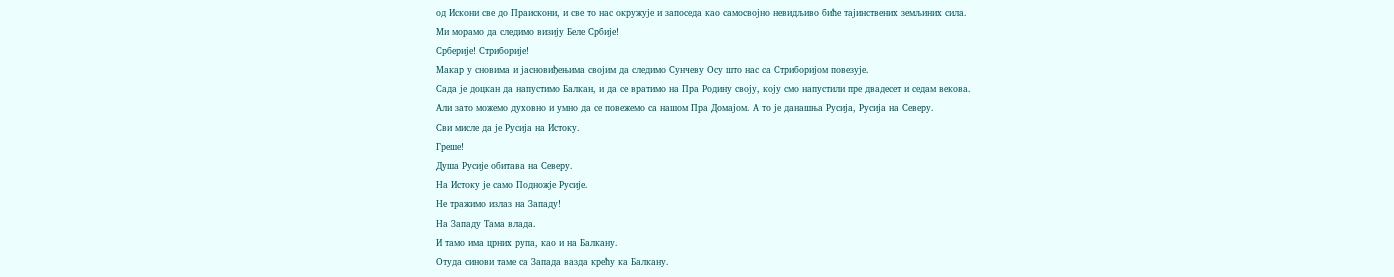од Искони све до Праискони, и све то нас окружује и запоседа као самосвојно невидљиво биће тајинствених земљиних сила.
Ми морамо да следимо визију Беле Србије!
Срберије! Стриборије!
Макар у сновима и јасновиђењима својим да следимо Сунчеву Осу што нас са Стриборијом повезује.
Сада је доцкан да напустимо Балкан, и да се вратимо на Пра Родину своју, коју смо напустили пре двадесет и седам векова.
Али зато можемо духовно и умно да се повежемо са нашом Пра Домајом. А то је данашња Русија, Русија на Северу.
Сви мисле да је Русија на Истоку.
Греше!
Душа Русије обитава на Северу.
На Истоку је само Подножје Русије.
Не тражимо излаз на Западу!
На Западу Тама влада.
И тамо има црних рупа, као и на Балкану.
Отуда синови таме са Запада вазда крећу ка Балкану.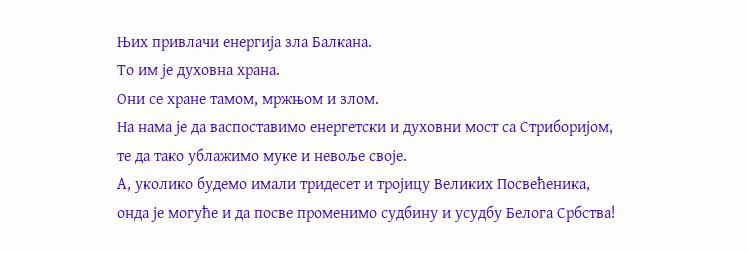Њих привлачи енергија зла Балкана.
То им је духовна храна.
Они се хране тамом, мржњом и злом.
На нама је да васпоставимо енергетски и духовни мост са Стриборијом, те да тако ублажимо муке и невоље своје.
А, уколико будемо имали тридесет и тројицу Великих Посвећеника, онда је могуће и да посве променимо судбину и усудбу Белога Србства!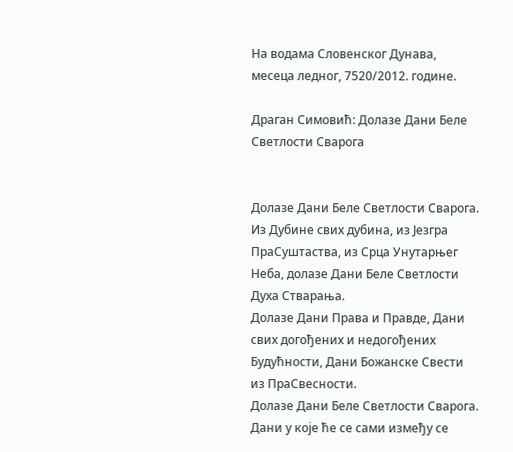На водама Словенског Дунава,
месеца ледног, 7520/2012. године.

Драган Симовић: Долазе Дани Беле Светлости Сварога


Долазе Дани Беле Светлости Сварога.
Из Дубине свих дубина, из Језгра ПраСуштаства, из Срца Унутарњег Неба, долазе Дани Беле Светлости Духа Стварања.
Долазе Дани Права и Правде, Дани свих догођених и недогођених Будућности, Дани Божанске Свести из ПраСвесности.
Долазе Дани Беле Светлости Сварога.
Дани у које ће се сами између се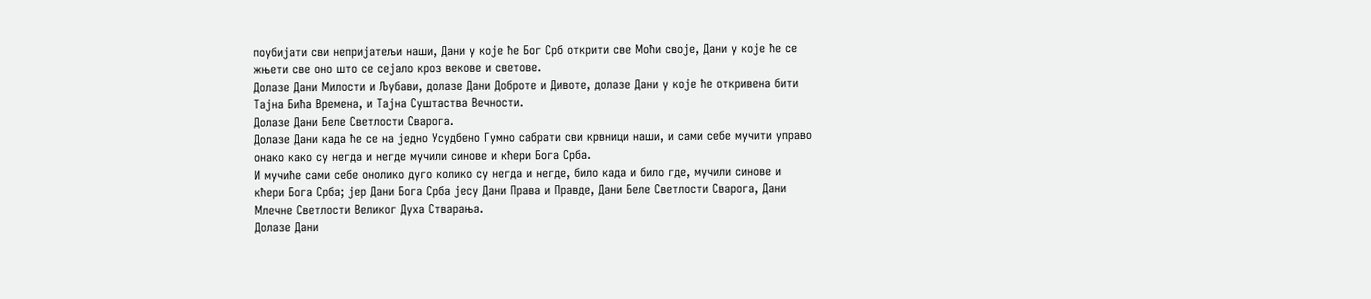поубијати сви непријатељи наши, Дани у које ће Бог Срб открити све Моћи своје, Дани у које ће се жњети све оно што се сејало кроз векове и светове.
Долазе Дани Милости и Љубави, долазе Дани Доброте и Дивоте, долазе Дани у које ће откривена бити Тајна Бића Времена, и Тајна Суштаства Вечности.
Долазе Дани Беле Светлости Сварога.
Долазе Дани када ће се на једно Усудбено Гумно сабрати сви крвници наши, и сами себе мучити управо онако како су негда и негде мучили синове и кћери Бога Срба.
И мучиће сами себе онолико дуго колико су негда и негде, било када и било где, мучили синове и кћери Бога Срба; јер Дани Бога Срба јесу Дани Права и Правде, Дани Беле Светлости Сварога, Дани Млечне Светлости Великог Духа Стварања.
Долазе Дани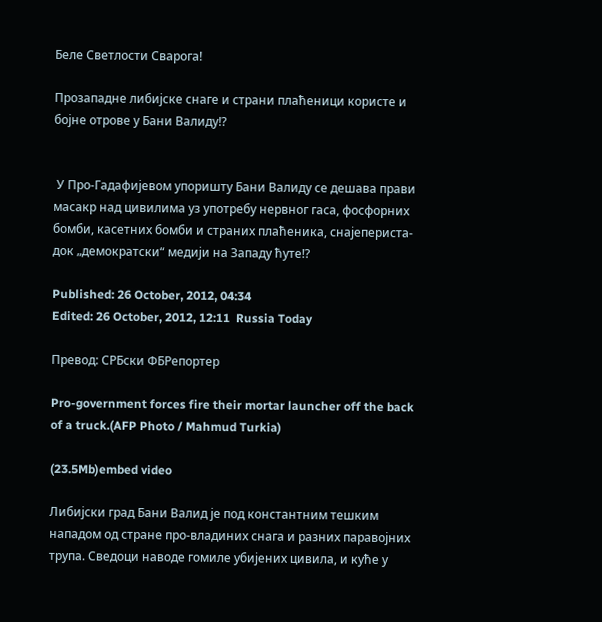Беле Светлости Сварога!

Прозападне либијске снаге и страни плаћеници користе и бојне отрове у Бани Валиду!?


 У Про-Гадафијевом упоришту Бани Валиду се дешава прави масакр над цивилима уз употребу нервног гаса, фосфорних бомби, касетних бомби и страних плаћеника, снајепериста- док „демократски“ медији на Западу ћуте!?

Published: 26 October, 2012, 04:34
Edited: 26 October, 2012, 12:11  Russia Today

Превод: СРБски ФБРепортер

Pro-government forces fire their mortar launcher off the back of a truck.(AFP Photo / Mahmud Turkia)

(23.5Mb)embed video

Либијски град Бани Валид је под константним тешким нападом од стране про-владиних снага и разних паравојних трупа. Сведоци наводе гомиле убијених цивила, и куће у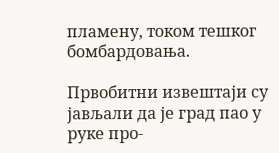пламену, током тешког бомбардовања.

Првобитни извештаји су јављали да је град пао у руке про-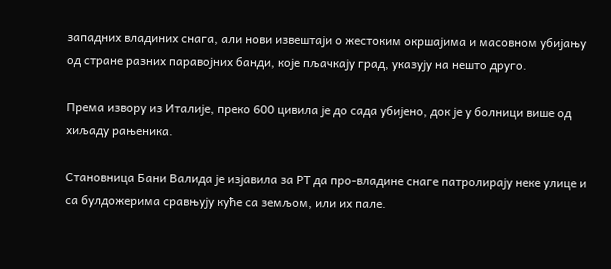западних владиних снага, али нови извештаји о жестоким окршајима и масовном убијању од стране разних паравојних банди, које пљачкају град, указују на нешто друго.

Према извору из Италије, преко 600 цивила је до сада убијено, док је у болници више од хиљаду рањеника.

Становница Бани Валида је изјавила за РТ да про-владине снаге патролирају неке улице и са булдожерима сравњују куће са земљом, или их пале.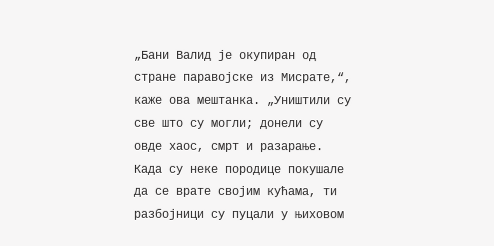„Бани Валид је окупиран од стране паравојске из Мисрате,“, каже ова мештанка. „Уништили су све што су могли; донели су овде хаос, смрт и разарање. Када су неке породице покушале да се врате својим кућама, ти разбојници су пуцали у њиховом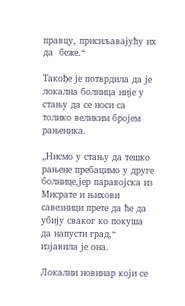правцу, присиљавајућу их да  беже.“

Такође је потврдила да је локална болница није у стању да се носи са толико великим бројем рањеника.

„Нисмо у стању да тешко рањене пребацимо у друге болнице,јер паравојска из Мисрате и њихови савезници прете да ће да убију сваког ко покуша да напусти град,“ изјавила је она.

Локални новинар који се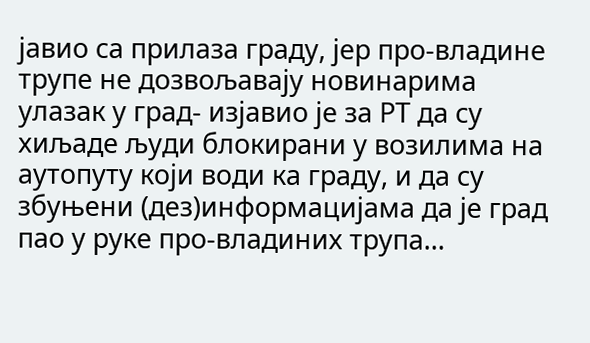јавио са прилаза граду, јер про-владине трупе не дозвољавају новинарима улазак у град- изјавио је за РТ да су хиљаде људи блокирани у возилима на аутопуту који води ка граду, и да су збуњени (дез)информацијама да је град пао у руке про-владиних трупа…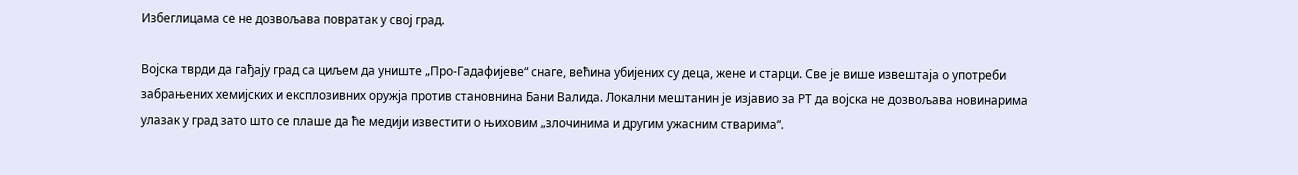Избеглицама се не дозвољава повратак у свој град.

Војска тврди да гађају град са циљем да униште „Про-Гадафијеве“ снаге, већина убијених су деца, жене и старци. Све је више извештаја о употреби забрањених хемијских и експлозивних оружја против становнина Бани Валида. Локални мештанин је изјавио за РТ да војска не дозвољава новинарима улазак у град зато што се плаше да ће медији известити о њиховим „злочинима и другим ужасним стварима“.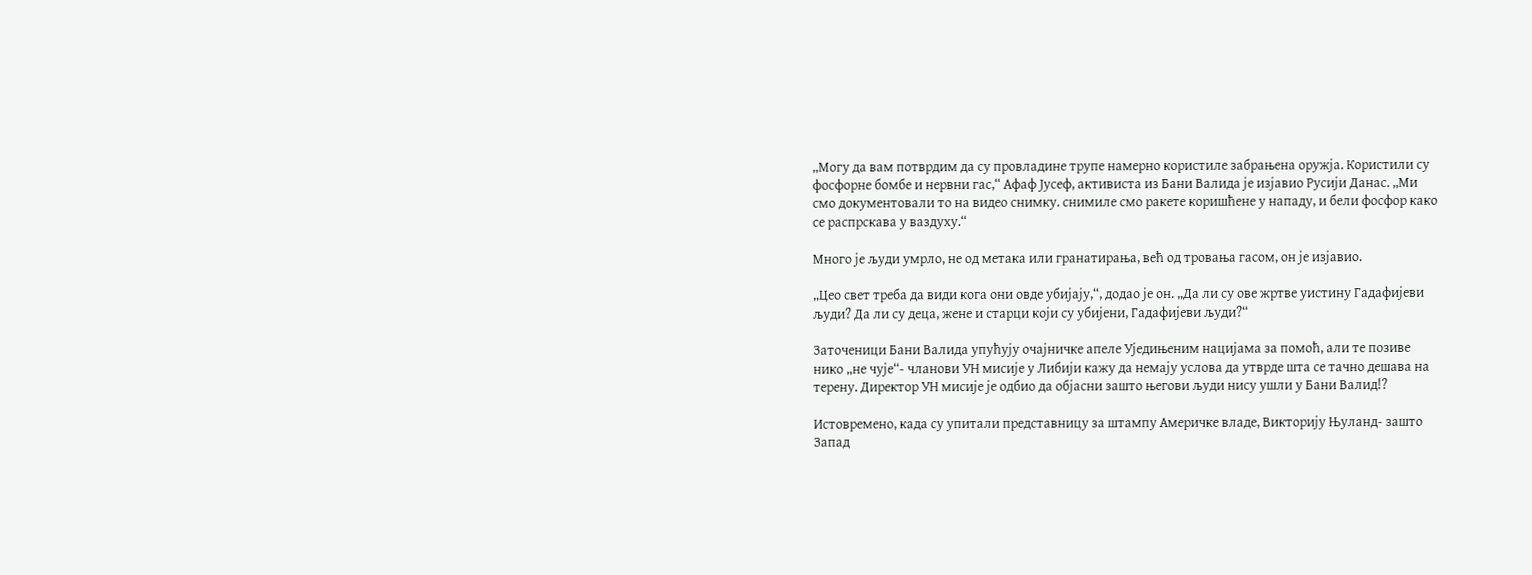„Могу да вам потврдим да су провладине трупе намерно користиле забрањена оружја. Користили су фосфорне бомбе и нервни гас,“ Афаф Јусеф, активиста из Бани Валида је изјавио Русији Данас. „Ми смо документовали то на видео снимку. снимиле смо ракете коришћене у нападу, и бели фосфор како се распрскава у ваздуху.“

Много је људи умрло, не од метака или гранатирања, већ од тровања гасом, он је изјавио.

„Цео свет треба да види кога они овде убијају,“, додао је он. „Да ли су ове жртве уистину Гадафијеви људи? Да ли су деца, жене и старци који су убијени, Гадафијеви људи?“

Заточеници Бани Валида упућују очајничке апеле Уједињеним нацијама за помоћ, али те позиве нико „не чује“- чланови УН мисије у Либији кажу да немају услова да утврде шта се тачно дешава на терену. Директор УН мисије је одбио да објасни зашто његови људи нису ушли у Бани Валид!?

Истовремено, када су упитали представницу за штампу Америчке владе, Викторију Њуланд- зашто Запад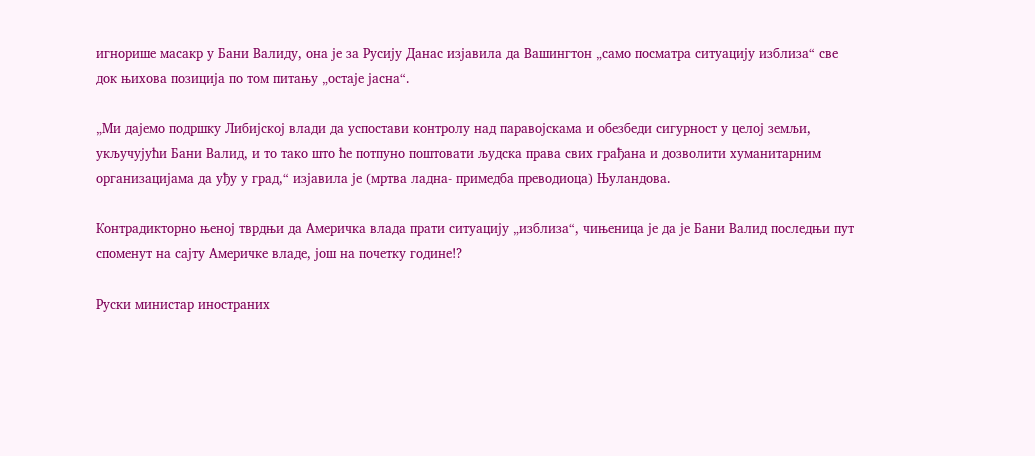игнорише масакр у Бани Валиду, она је за Русију Данас изјавила да Вашингтон „само посматра ситуацију изблиза“ све док њихова позиција по том питању „остаје јасна“.

„Ми дајемо подршку Либијској влади да успостави контролу над паравојскама и обезбеди сигурност у целој земљи, укључујући Бани Валид, и то тако што ће потпуно поштовати људска права свих грађана и дозволити хуманитарним организацијама да уђу у град,“ изјавила је (мртва ладна- примедба преводиоца) Њуландова.

Контрадикторно њеној тврдњи да Америчка влада прати ситуацију „изблиза“, чињеница је да је Бани Валид последњи пут споменут на сајту Америчке владе, још на почетку године!?

Руски министар иностраних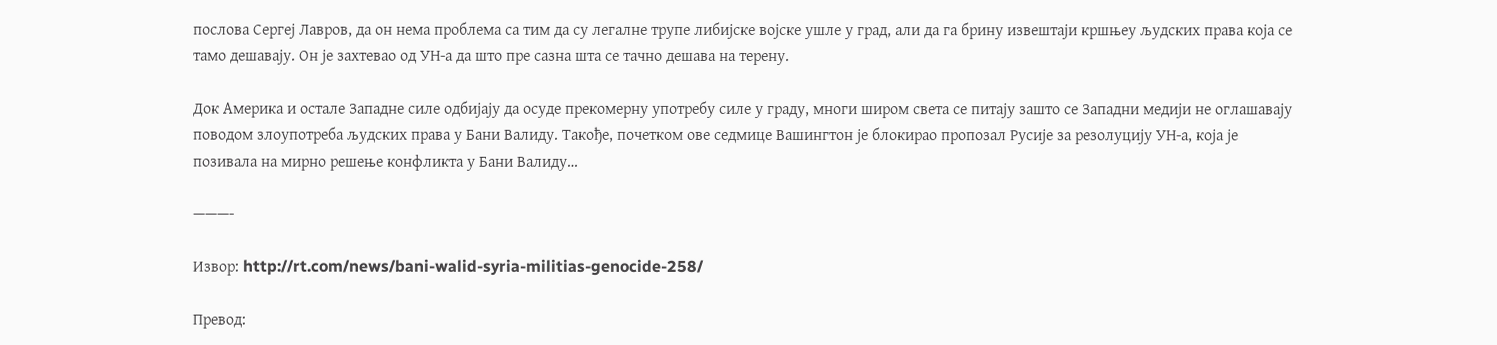послова Сергеј Лавров, да он нема проблема са тим да су легалне трупе либијске војске ушле у град, али да га брину извештаји кршњеу људских права која се тамо дешавају. Он је захтевао од УН-а да што пре сазна шта се тачно дешава на терену.

Док Америка и остале Западне силе одбијају да осуде прекомерну употребу силе у граду, многи широм света се питају зашто се Западни медији не оглашавају поводом злоупотреба људских права у Бани Валиду. Такође, почетком ове седмице Вашингтон је блокирао пропозал Русије за резолуцију УН-а, која је позивала на мирно решење конфликта у Бани Валиду…

———-

Извор: http://rt.com/news/bani-walid-syria-militias-genocide-258/

Превод: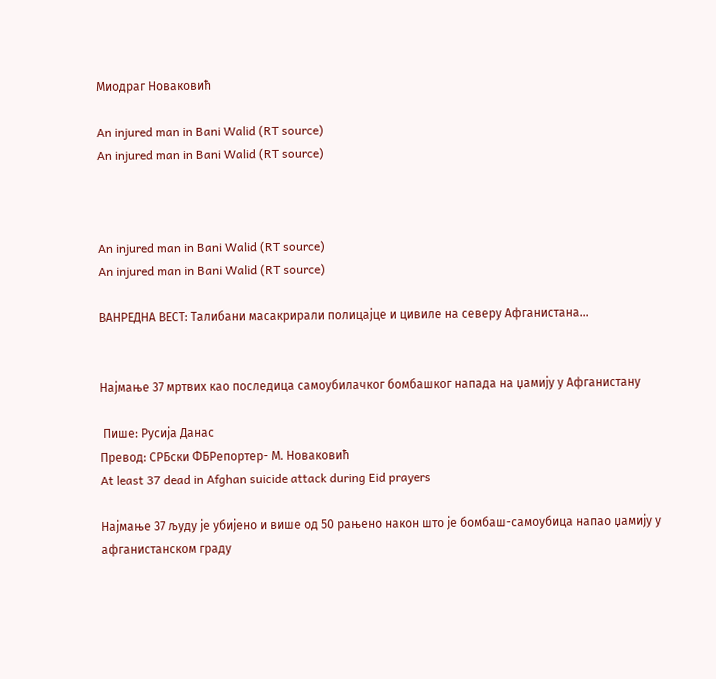Миодраг Новаковић

An injured man in Bani Walid (RT source)
An injured man in Bani Walid (RT source)



An injured man in Bani Walid (RT source)
An injured man in Bani Walid (RT source)

ВАНРЕДНА ВЕСТ: Талибани масакрирали полицајце и цивиле на северу Афганистана…


Најмање 37 мртвих као последица самоубилачког бомбашког напада на џамију у Афганистану

 Пише: Русија Данас
Превод: СРБски ФБРепортер- М. Новаковић
At least 37 dead in Afghan suicide attack during Eid prayers

Најмање 37 људу је убијено и више од 50 рањено након што је бомбаш-самоубица напао џамију у афганистанском граду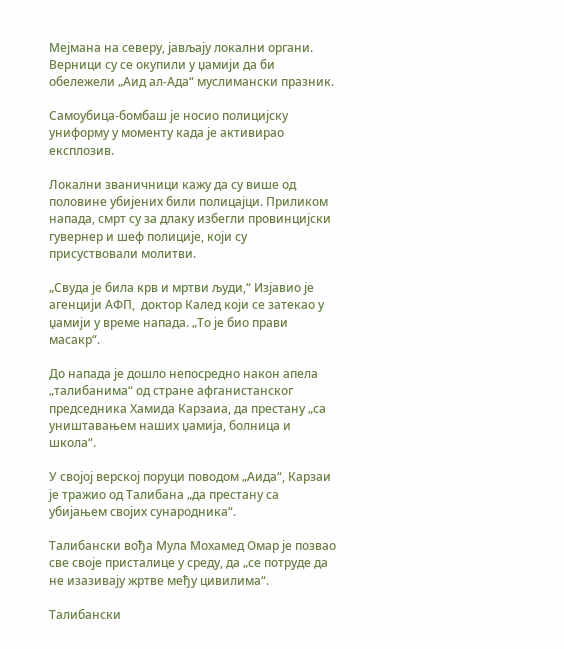Мејмана на северу, јављају локални органи. Верници су се окупили у џамији да би обележели „Аид ал-Ада“ муслимански празник.

Самоубица-бомбаш је носио полицијску униформу у моменту када је активирао експлозив.

Локални званичници кажу да су више од половине убијених били полицајци. Приликом напада, смрт су за длаку избегли провинцијски гувернер и шеф полиције, који су присуствовали молитви.

„Свуда је била крв и мртви људи,“ Изјавио је агенцији АФП,  доктор Калед који се затекао у џамији у време напада. „То је био прави масакр“.

До напада је дошло непосредно након апела „талибанима“ од стране афганистанског председника Хамида Карзаиа, да престану „са уништавањем наших џамија, болница и школа“.

У својој верској поруци поводом „Аида“, Карзаи је тражио од Талибана „да престану са убијањем својих сународника“.

Талибански вођа Мула Мохамед Омар је позвао све своје присталице у среду, да „се потруде да не изазивају жртве међу цивилима“.

Талибански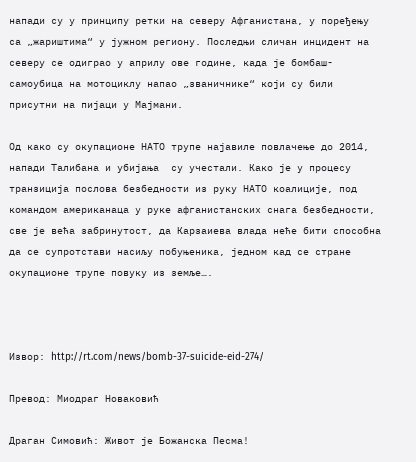напади су у принципу ретки на северу Афганистана, у поређењу са „жариштима“ у јужном региону. Последњи сличан инцидент на северу се одиграо у априлу ове године, када је бомбаш-самоубица на мотоциклу напао „званичнике“ који су били присутни на пијаци у Мајмани.

Од како су окупационе НАТО трупе најавиле повлачење до 2014, напади Талибана и убијања  су учестали. Како је у процесу транзиција послова безбедности из руку НАТО коалиције, под командом американаца у руке афганистанских снага безбедности, све је већа забринутост, да Карзаиева влада неће бити способна да се супротстави насиљу побуњеника, једном кад се стране окупационе трупе повуку из земље….



Извор: http://rt.com/news/bomb-37-suicide-eid-274/

Превод: Миодраг Новаковић

Драган Симовић: Живот је Божанска Песма!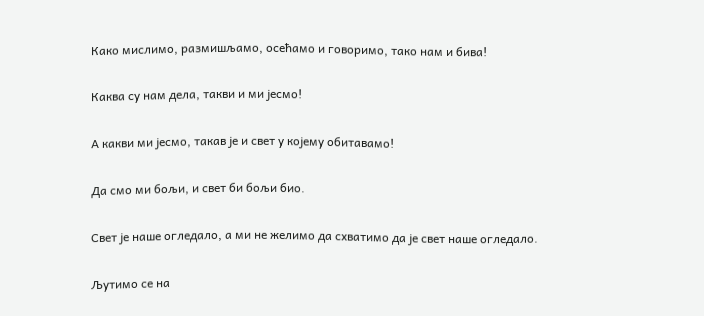Како мислимо, размишљамо, осећамо и говоримо, тако нам и бива!

Каква су нам дела, такви и ми јесмо!

А какви ми јесмо, такав је и свет у којему обитавамо!

Да смо ми бољи, и свет би бољи био.

Свет је наше огледало, а ми не желимо да схватимо да је свет наше огледало.

Љутимо се на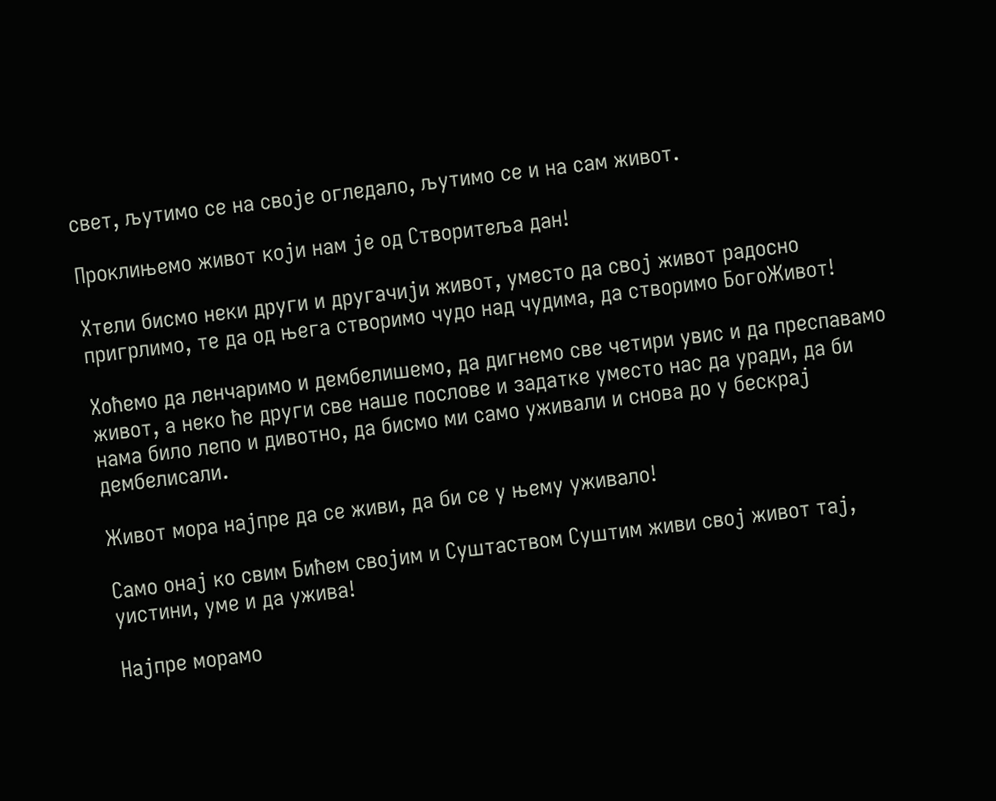свет, љутимо се на своје огледало, љутимо се и на сам живот.

Проклињемо живот који нам је од Створитеља дан!

Хтели бисмо неки други и другачији живот, уместо да свој живот радосно пригрлимо, те да од њега створимо чудо над чудима, да створимо БогоЖивот!

Хоћемо да ленчаримо и дембелишемо, да дигнемо све четири увис и да преспавамо живот, а неко ће други све наше послове и задатке уместо нас да уради, да би нама било лепо и дивотно, да бисмо ми само уживали и снова до у бескрај дембелисали.

Живот мора најпре да се живи, да би се у њему уживало!

Само онај ко свим Бићем својим и Суштаством Суштим живи свој живот тај, уистини, уме и да ужива!

Најпре морамо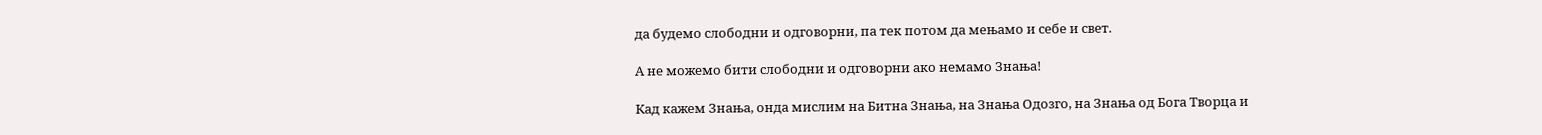да будемо слободни и одговорни, па тек потом да мењамо и себе и свет.

А не можемо бити слободни и одговорни ако немамо Знања!

Кад кажем Знања, онда мислим на Битна Знања, на Знања Одозго, на Знања од Бога Творца и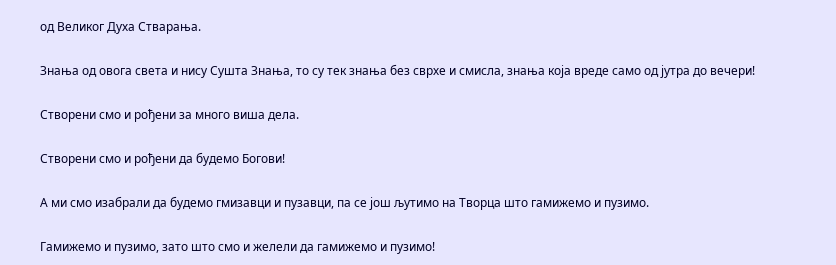од Великог Духа Стварања.

Знања од овога света и нису Сушта Знања, то су тек знања без сврхе и смисла, знања која вреде само од јутра до вечери!

Створени смо и рођени за много виша дела.

Створени смо и рођени да будемо Богови!

А ми смо изабрали да будемо гмизавци и пузавци, па се још љутимо на Творца што гамижемо и пузимо.

Гамижемо и пузимо, зато што смо и желели да гамижемо и пузимо!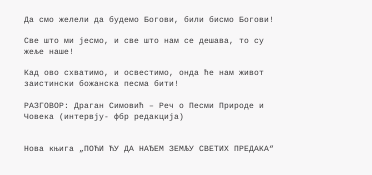Да смо желели да будемо Богови, били бисмо Богови!

Све што ми јесмо, и све што нам се дешава, то су жеље наше!

Кад ово схватимо, и освестимо, онда ће нам живот заистински божанска песма бити!

РАЗГОВОР: Драган Симовић – Реч о Песми Природе и Човека (интервју- фбр редакција)


Нова књига „ПОЋИ ЋУ ДА НАЂЕМ ЗЕМЉУ СВЕТИХ ПРЕДАКА“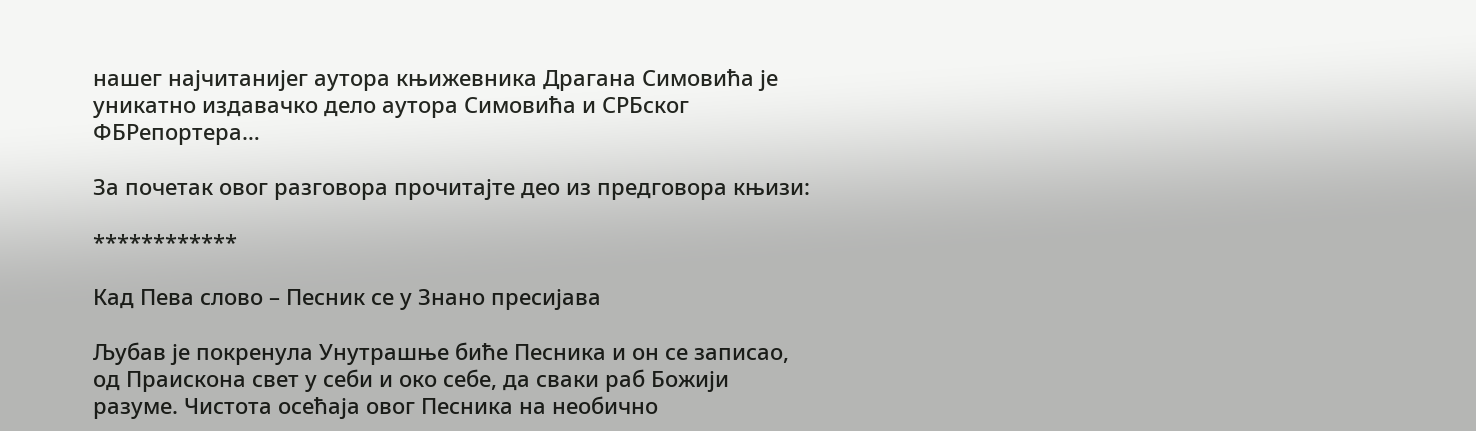нашег најчитанијег аутора књижевника Драгана Симовића је уникатно издавачко дело аутора Симовића и СРБског ФБРепортера…

За почетак овог разговора прочитајте део из предговора књизи:

************

Кад Пева слово – Песник се у Знано пресијава

Љубав је покренула Унутрашње биће Песника и он се записао, од Праискона свет у себи и око себе, да сваки раб Божији разуме. Чистота осећаја овог Песника на необично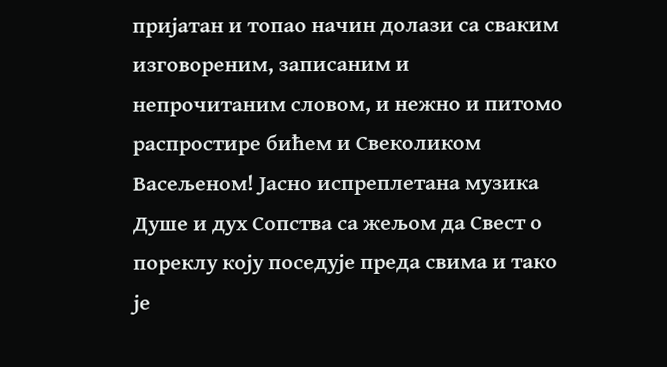пријатан и топао начин долази са сваким изговореним, записаним и непрочитаним словом, и нежно и питомо распростире бићем и Свеколиком Васељеном! Јасно испреплетана музика Душе и дух Сопства са жељом да Свест о пореклу коју поседује преда свима и тако је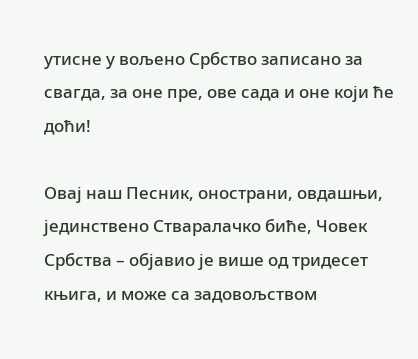утисне у вољено Србство записано за свагда, за оне пре, ове сада и оне који ће доћи!

Овај наш Песник, онострани, овдашњи, јединствено Стваралачко биће, Човек Србства – објавио је више од тридесет књига, и може са задовољством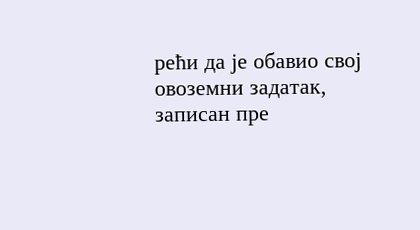рећи да је обавио свој овоземни задатак, записан пре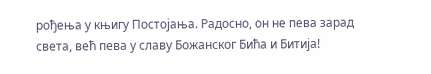рођења у књигу Постојања. Радосно, он не пева зарад света, већ пева у славу Божанског Бића и Битија!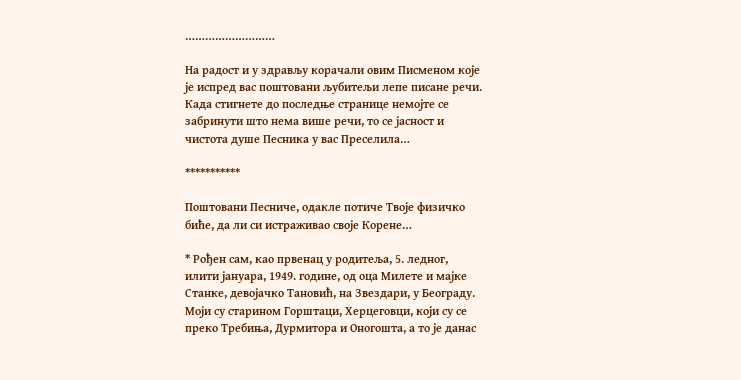………………………

На радост и у здрављу корачали овим Писменом које је испред вас поштовани љубитељи лепе писане речи. Када стигнете до последње странице немојте се забринути што нема више речи, то се јасност и чистота душе Песника у вас Преселила…

***********

Поштовани Песниче, одакле потиче Твоје физичко биће, да ли си истраживао своје Корене…

* Рођен сам, као првенац у родитеља, 5. ледног, илити јануара, 1949. године, од оца Милете и мајке Станке, девојачко Тановић, на Звездари, у Београду. Моји су старином Горштаци, Херцеговци, који су се преко Требиња, Дурмитора и Оногошта, а то је данас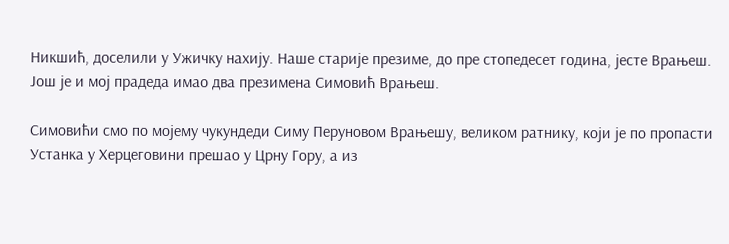Никшић, доселили у Ужичку нахију. Наше старије презиме, до пре стопедесет година, јесте Врањеш. Још је и мој прадеда имао два презимена Симовић Врањеш.

Симовићи смо по мојему чукундеди Симу Перуновом Врањешу, великом ратнику, који је по пропасти Устанка у Херцеговини прешао у Црну Гору, а из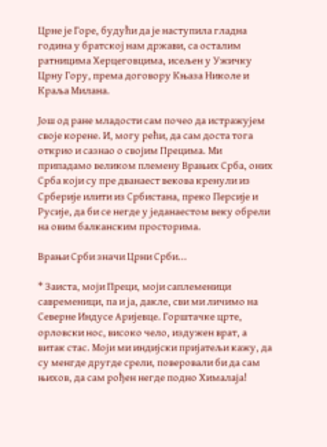Црне је Горе, будући да је наступила гладна година у братској нам држави, са осталим ратницима Херцеговцима, исељен у Ужичку Црну Гору, према договору Књаза Николе и Краља Милана.

Још од ране младости сам почео да истражујем своје корене. И, могу рећи, да сам доста тога открио и сазнао о својим Прецима. Ми припадамо великом племену Врањих Срба, оних Срба који су пре дванаест векова кренули из Срберије илити из Србистана, преко Персије и Русије, да би се негде у једанаестом веку обрели на овим балканским просторима.

Врањи Срби значи Црни Срби...

* Заиста, моји Преци, моји саплеменици савременици, па и ја, дакле, сви ми личимо на Северне Индусе Аријевце. Горштачке црте, орловски нос, високо чело, издужен врат, а витак стас. Моји ми индијски пријатељи кажу, да су менгде другде срели, поверовали би да сам њихов, да сам рођен негде подно Хималаја!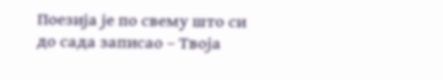Поезија је по свему што си до сада записао – Твоја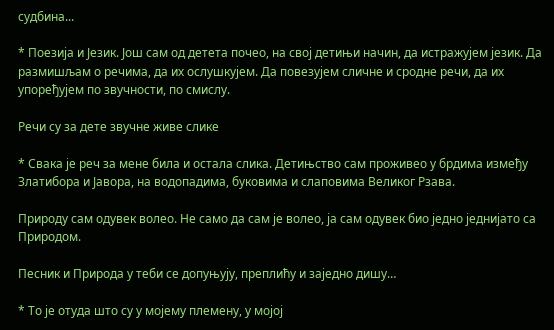судбина...

* Поезија и Језик. Још сам од детета почео, на свој детињи начин, да истражујем језик. Да размишљам о речима, да их ослушкујем. Да повезујем сличне и сродне речи, да их упоређујем по звучности, по смислу.

Речи су за дете звучне живе слике

* Свака је реч за мене била и остала слика. Детињство сам проживео у брдима између Златибора и Јавора, на водопадима, буковима и слаповима Великог Рзава.

Природу сам одувек волео. Не само да сам је волео, ја сам одувек био једно једнијато са Природом.

Песник и Природа у теби се допуњују, преплићу и заједно дишу…

* То је отуда што су у мојему племену, у мојој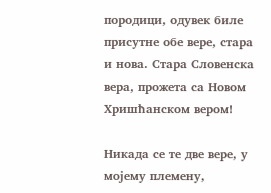породици, одувек биле присутне обе вере, стара и нова. Стара Словенска вера, прожета са Новом Хришћанском вером!

Никада се те две вере, у мојему племену,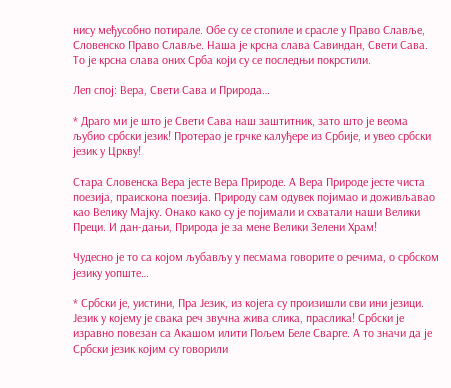нису међусобно потирале. Обе су се стопиле и срасле у Право Славље, Словенско Право Славље. Наша је крсна слава Савиндан, Свети Сава. То је крсна слава оних Срба који су се последњи покрстили.

Леп спој: Вера, Свети Сава и Природа…

* Драго ми је што је Свети Сава наш заштитник, зато што је веома љубио србски језик! Протерао је грчке калуђере из Србије, и увео србски језик у Цркву!

Стара Словенска Вера јесте Вера Природе. А Вера Природе јесте чиста поезија, праискона поезија. Природу сам одувек појимао и доживљавао као Велику Мајку. Онако како су је појимали и схватали наши Велики Преци. И дан-дањи, Природа је за мене Велики Зелени Храм!

Чудесно је то са којом љубављу у песмама говорите о речима, о србском језику уопште…

* Србски је, уистини, Пра Језик, из којега су произишли сви ини језици. Језик у којему је свака реч звучна жива слика, праслика! Србски је изравно повезан са Акашом илити Пољем Беле Сварге. А то значи да је Србски језик којим су говорили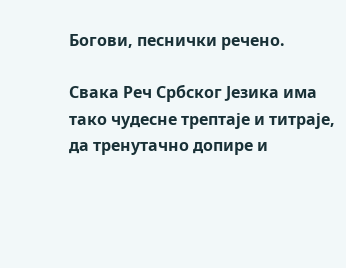Богови, песнички речено.

Свака Реч Србског Језика има тако чудесне трептаје и титраје, да тренутачно допире и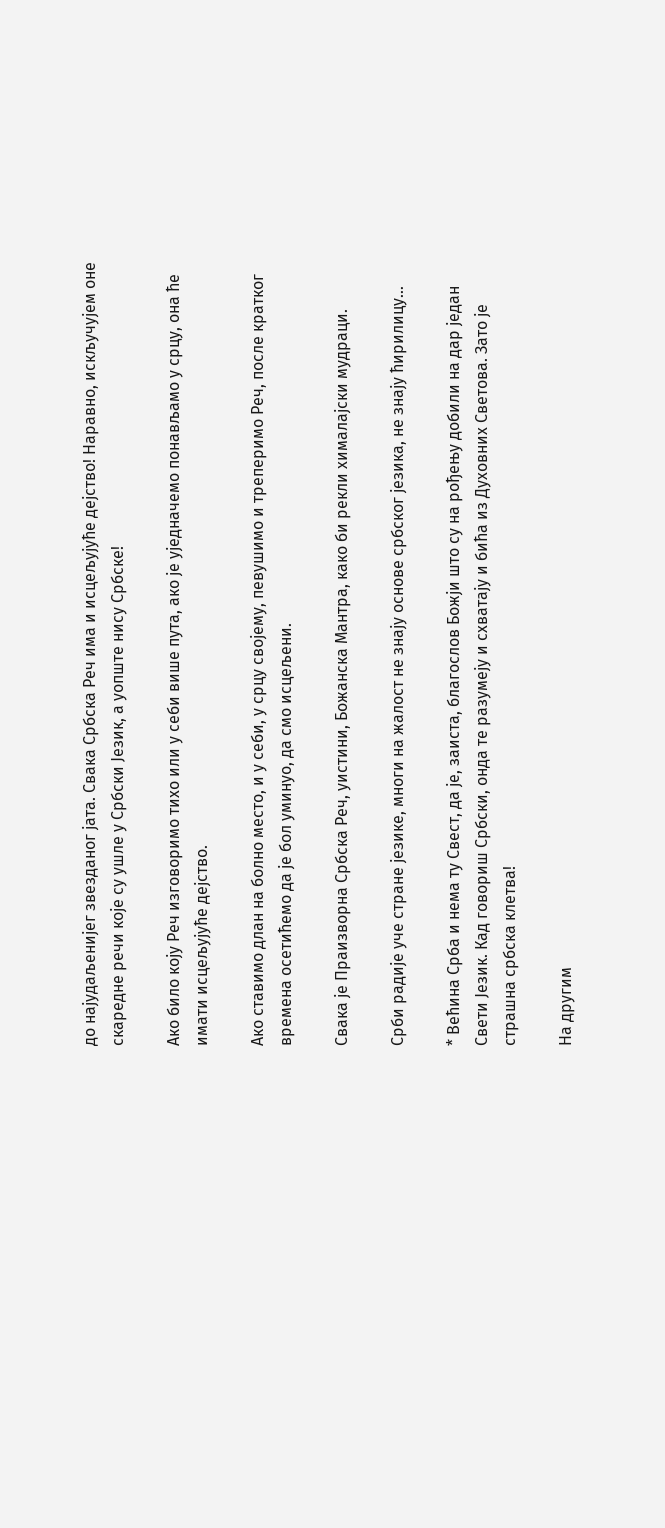до најудаљенијег звезданог јата. Свака Србска Реч има и исцељујуће дејство! Наравно, искључујем оне скаредне речи које су ушле у Србски Језик, а уопште нису Србске!

Ако било коју Реч изговоримо тихо или у себи више пута, ако је уједначемо понављамо у срцу, она ће имати исцељујуће дејство.

Ако ставимо длан на болно место, и у себи, у срцу својему, певушимо и треперимо Реч, после кратког времена осетићемо да је бол уминуо, да смо исцељени.

Свака је Праизворна Србска Реч, уистини, Божанска Мантра, како би рекли хималајски мудраци.

Срби радије уче стране језике, многи на жалост не знају основе србског језика, не знају ћирилицу…

* Већина Срба и нема ту Свест, да је, заиста, благослов Божји што су на рођењу добили на дар један Свети Језик. Кад говориш Србски, онда те разумеју и схватају и бића из Духовних Светова. Зато је страшна србска клетва!

На другим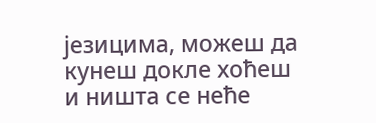језицима, можеш да кунеш докле хоћеш и ништа се неће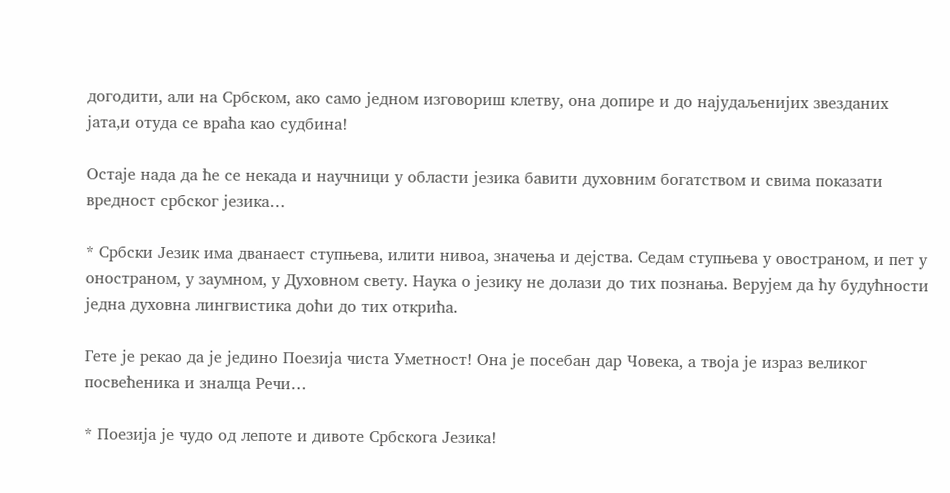догодити, али на Србском, ако само једном изговориш клетву, она допире и до најудаљенијих звезданих јата,и отуда се враћа као судбина!

Остаје нада да ће се некада и научници у области језика бавити духовним богатством и свима показати вредност србског језика…

* Србски Језик има дванаест ступњева, илити нивоа, значења и дејства. Седам ступњева у овостраном, и пет у оностраном, у заумном, у Духовном свету. Наука о језику не долази до тих познања. Верујем да ћу будућности једна духовна лингвистика доћи до тих открића.

Гете је рекао да је једино Поезија чиста Уметност! Она је посебан дар Човека, а твоја је израз великог посвећеника и зналца Речи…

* Поезија је чудо од лепоте и дивоте Србскога Језика!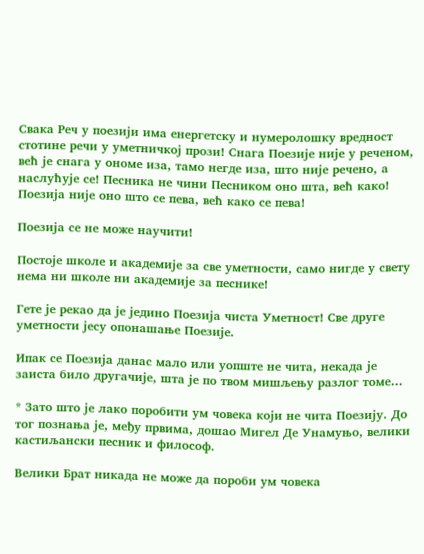Свака Реч у поезији има енергетску и нумеролошку вредност стотине речи у уметничкој прози! Снага Поезије није у реченом, већ је снага у ономе иза, тамо негде иза, што није речено, а наслућује се! Песника не чини Песником оно шта, већ како! Поезија није оно што се пева, већ како се пева!

Поезија се не може научити!

Постоје школе и академије за све уметности, само нигде у свету нема ни школе ни академије за песнике!

Гете је рекао да је једино Поезија чиста Уметност! Све друге уметности јесу опонашање Поезије.

Ипак се Поезија данас мало или уопште не чита, некада је заиста било другачије, шта је по твом мишљењу разлог томе…

* Зато што је лако поробити ум човека који не чита Поезију. До тог познања је, међу првима, дошао Мигел Де Унамуњо, велики кастиљански песник и философ.

Велики Брат никада не може да пороби ум човека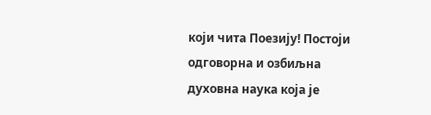који чита Поезију! Постоји одговорна и озбиљна духовна наука која је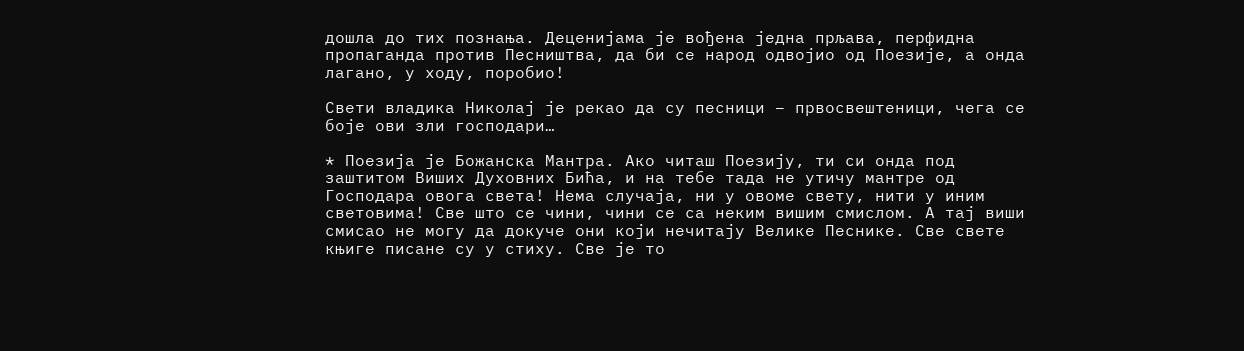дошла до тих познања. Деценијама је вођена једна прљава, перфидна пропаганда против Песништва, да би се народ одвојио од Поезије, а онда лагано, у ходу, поробио!

Свети владика Николај је рекао да су песници – првосвештеници, чега се боје ови зли господари…

* Поезија је Божанска Мантра. Ако читаш Поезију, ти си онда под заштитом Виших Духовних Бића, и на тебе тада не утичу мантре од Господара овога света! Нема случаја, ни у овоме свету, нити у иним световима! Све што се чини, чини се са неким вишим смислом. А тај виши смисао не могу да докуче они који нечитају Велике Песнике. Све свете књиге писане су у стиху. Све је то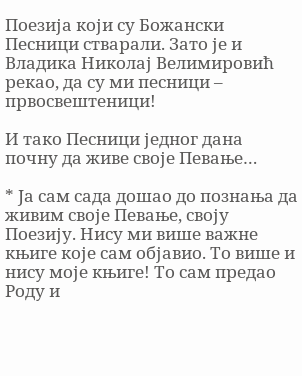Поезија који су Божански Песници стварали. Зато је и Владика Николај Велимировић рекао, да су ми песници – првосвештеници!

И тако Песници једног дана почну да живе своје Певање…

* Ја сам сада дошао до познања да живим своје Певање, своју Поезију. Нису ми више важне књиге које сам објавио. То више и нису моје књиге! То сам предао Роду и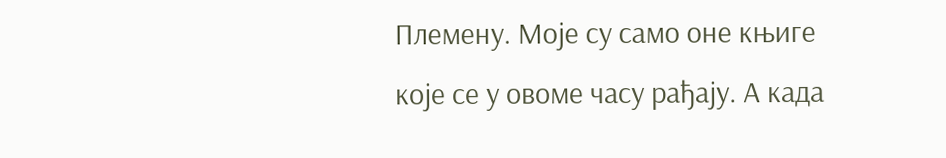Племену. Моје су само оне књиге које се у овоме часу рађају. А када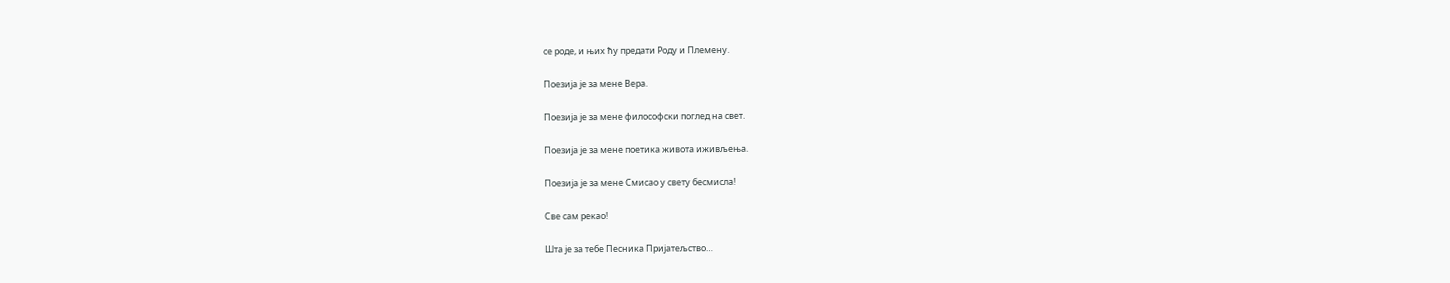се роде, и њих ћу предати Роду и Племену.

Поезија је за мене Вера.

Поезија је за мене философски поглед на свет.

Поезија је за мене поетика живота иживљења.

Поезија је за мене Смисао у свету бесмисла!

Све сам рекао!

Шта је за тебе Песника Пријатељство…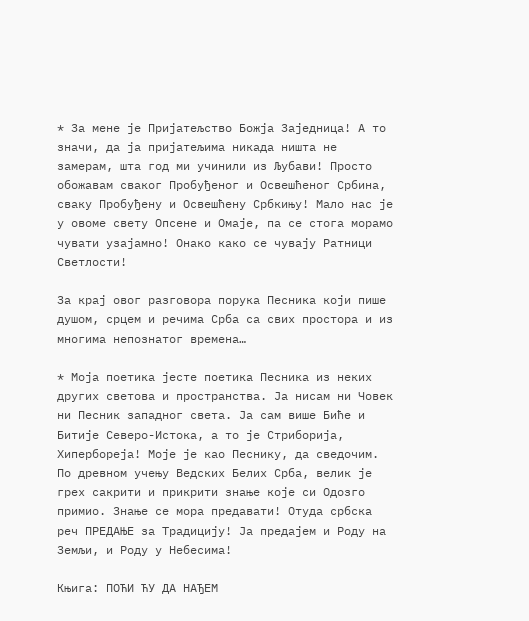* За мене је Пријатељство Божја Заједница! А то значи, да ја пријатељима никада ништа не замерам, шта год ми учинили из Љубави! Просто обожавам сваког Пробуђеног и Освешћеног Србина, сваку Пробуђену и Освешћену Србкињу! Мало нас је у овоме свету Опсене и Омаје, па се стога морамо чувати узајамно! Онако како се чувају Ратници Светлости!

За крај овог разговора порука Песника који пише душом, срцем и речима Срба са свих простора и из многима непознатог времена…

* Моја поетика јесте поетика Песника из неких других светова и пространства. Ја нисам ни Човек ни Песник западног света. Ја сам више Биће и Битије Северо-Истока, а то је Стриборија, Хипербореја! Моје је као Песнику, да сведочим. По древном учењу Ведских Белих Срба, велик је грех сакрити и прикрити знање које си Одозго примио. Знање се мора предавати! Отуда србска реч ПРЕДАЊЕ за Традицију! Ја предајем и Роду на Земљи, и Роду у Небесима!

Књига: ПОЋИ ЋУ ДА НАЂЕМ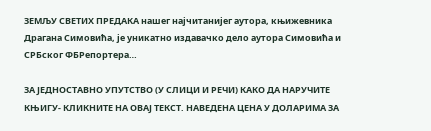ЗЕМЉУ СВЕТИХ ПРЕДАКА нашег најчитанијег аутора, књижевника Драгана Симовића, је уникатно издавачко дело аутора Симовића и СРБског ФБРепортера…

ЗА ЈЕДНОСТАВНО УПУТСТВО (У СЛИЦИ И РЕЧИ) КАКО ДА НАРУЧИТЕ КЊИГУ- КЛИКНИТЕ НА ОВАЈ ТЕКСТ. НАВЕДЕНА ЦЕНА У ДОЛАРИМА ЗА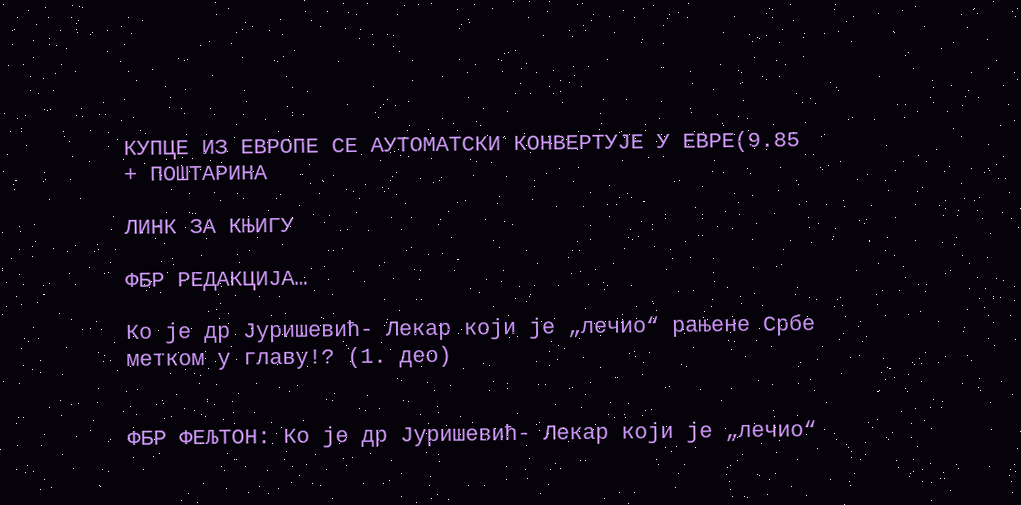КУПЦЕ ИЗ ЕВРОПЕ СЕ АУТОМАТСКИ КОНВЕРТУЈЕ У ЕВРЕ(9.85 + ПОШТАРИНА

ЛИНК ЗА КЊИГУ

ФБР РЕДАКЦИЈА…

Ко је др Јуришевић- Лекар који је „лечио“ рањене Србе метком у главу!? (1. део)


ФБР ФЕЉТОН: Ко је др Јуришевић- Лекар који је „лечио“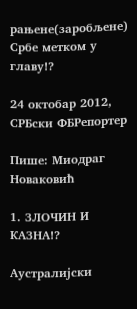рањене(заробљене) Србе метком у главу!?

24 октобар 2012, СРБски ФБРепортер

Пише: Миодраг Новаковић

1. ЗЛОЧИН И КАЗНА!?

Аустралијски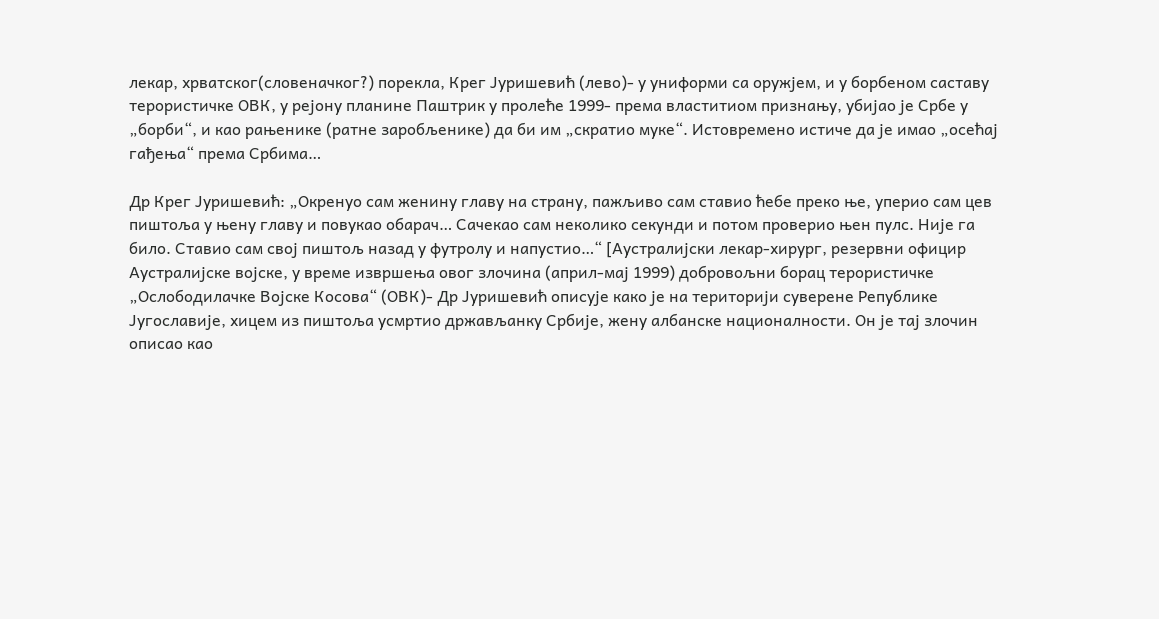лекар, хрватског(словеначког?) порекла, Крег Јуришевић (лево)- у униформи са оружјем, и у борбеном саставу терористичке ОВК, у рејону планине Паштрик у пролеће 1999- према властитиом признању, убијао је Србе у „борби“, и као рањенике (ратне заробљенике) да би им „скратио муке“. Истовремено истиче да је имао „осећај гађења“ према Србима…

Др Крег Јуришевић: „Окренуо сам женину главу на страну, пажљиво сам ставио ћебе преко ње, уперио сам цев пиштоља у њену главу и повукао обарач… Сачекао сам неколико секунди и потом проверио њен пулс. Није га било. Ставио сам свој пиштољ назад у футролу и напустио…“ [Аустралијски лекар-хирург, резервни официр Аустралијске војске, у време извршења овог злочина (април-мај 1999) добровољни борац терористичке „Ослободилачке Војске Косова“ (ОВК)- Др Јуришевић описује како је на територији суверене Републике Југославије, хицем из пиштоља усмртио држављанку Србије, жену албанске националности. Он је тај злочин описао као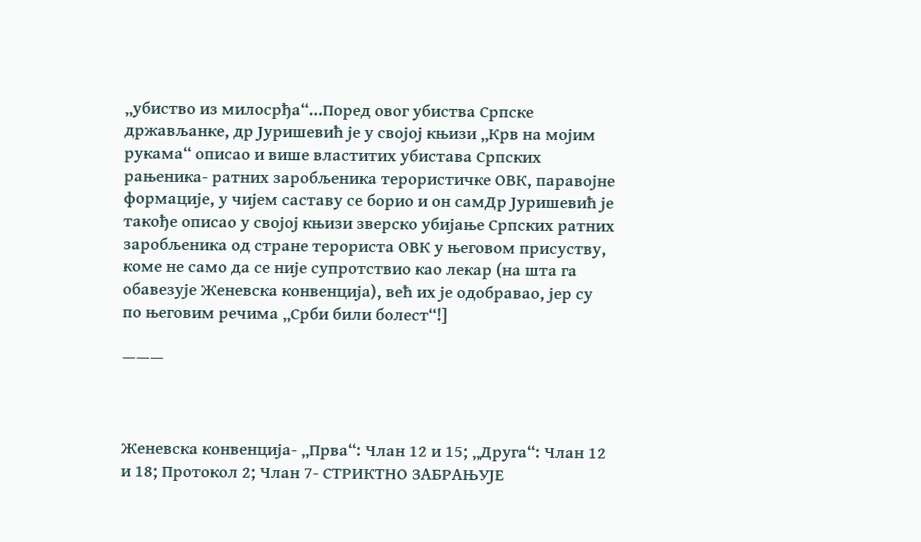„убиство из милосрђа“…Поред овог убиства Српске држављанке, др Јуришевић је у својој књизи „Крв на мојим рукама“ описао и више властитих убистава Српских рањеника- ратних заробљеника терористичке ОВК, паравојне формације, у чијем саставу се борио и он самДр Јуришевић је такође описао у својој књизи зверско убијање Српских ратних заробљеника од стране терориста ОВК у његовом присуству, коме не само да се није супротствио као лекар (на шта га обавезује Женевска конвенција), већ их је одобравао, јер су по његовим речима „Срби били болест“!]

———



Женевска конвенција- „Прва“: Члан 12 и 15; „Друга“: Члан 12 и 18; Протокол 2; Члан 7- СТРИКТНО ЗАБРАЊУЈЕ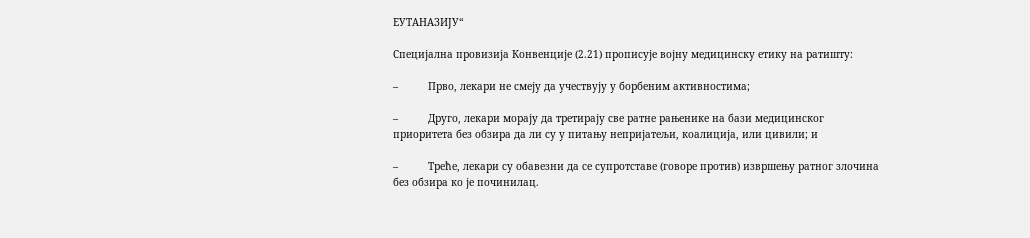ЕУТАНАЗИЈУ“

Специјална провизија Конвенције (2.21) прописује војну медицинску етику на ратишту:

–          Прво, лекари не смеју да учествују у борбеним активностима;

–          Друго, лекари морају да третирају све ратне рањенике на бази медицинског приоритета без обзира да ли су у питању непријатељи, коалиција, или цивили; и

–          Треће, лекари су обавезни да се супротставе (говоре против) извршењу ратног злочина без обзира ко је починилац.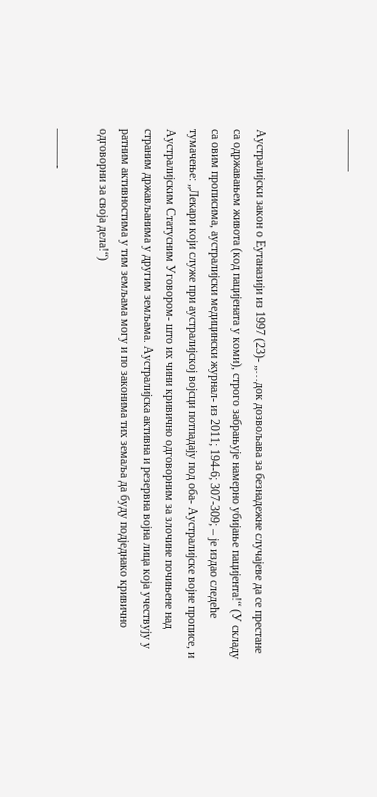———–



Аустралијски закон о Еутаназији из 1997 (23)- „…док дозвољава за безнадежне случајеве да се престане са одржавањем живота (код пацијената у коми), строго забрањује намерно убијање пацијента!“ (У складу са овим прописима, аустралијски медицински журнал- из 2011; 194-6; 307-309; – је издао следеће тумачење: „Лекари који служе при аустралијској војсци потпадају под оба- Аустралијске војне прописе, и Аустралијским Статусним Уговором- што их чини кривично одговорним за злочине почињене над страним држављанима у другим земљама. Аустралијска активна и резервна војна лица која учествују у ратним активностима у тим земљама могу и по законима тих земаља да буду подједнако кривично одговорни за своја дела!“)

———-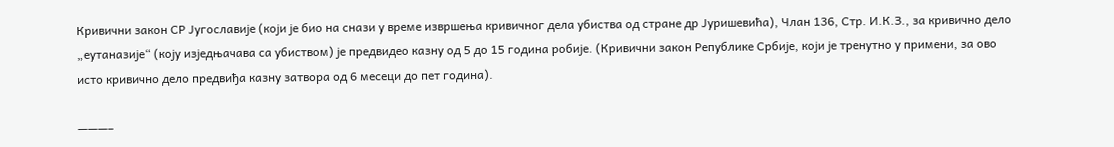Кривични закон СР Југославије (који је био на снази у време извршења кривичног дела убиства од стране др Јуришевића), Члан 136, Стр. И.К.З., за кривично дело „еутаназије“ (коју изједњачава са убиством) је предвидео казну од 5 до 15 година робије. (Кривични закон Републике Србије, који је тренутно у примени, за ово исто кривично дело предвиђа казну затвора од 6 месеци до пет година).

———–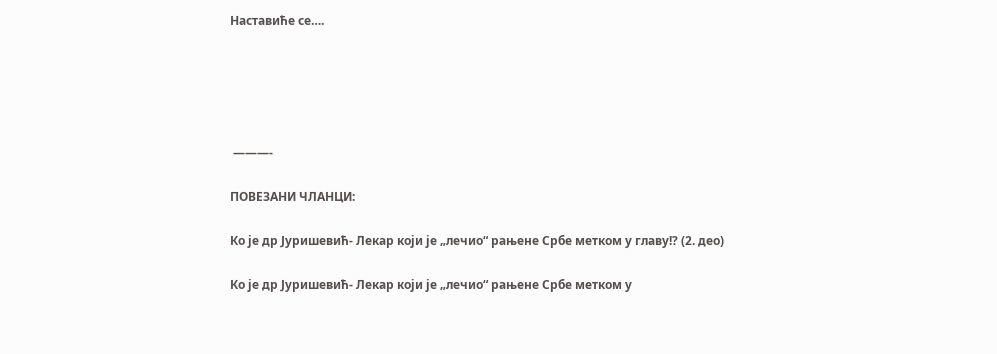Наставиће се….





 ———-

ПОВЕЗАНИ ЧЛАНЦИ:

Ко је др Јуришевић- Лекар који је „лечио“ рањене Србе метком у главу!? (2. део)

Ко је др Јуришевић- Лекар који је „лечио“ рањене Србе метком у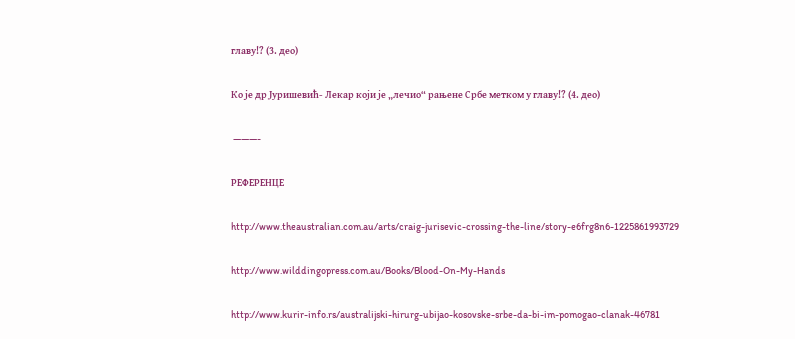главу!? (3. део)

Ко је др Јуришевић- Лекар који је „лечио“ рањене Србе метком у главу!? (4. део)

 ———-

РЕФЕРЕНЦЕ

http://www.theaustralian.com.au/arts/craig-jurisevic-crossing-the-line/story-e6frg8n6-1225861993729

http://www.wilddingopress.com.au/Books/Blood-On-My-Hands

http://www.kurir-info.rs/australijski-hirurg-ubijao-kosovske-srbe-da-bi-im-pomogao-clanak-46781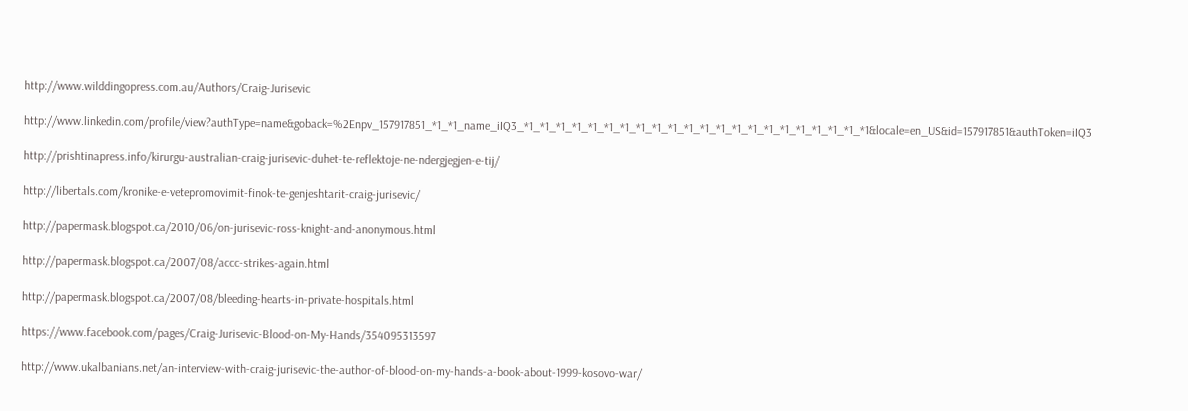http://www.wilddingopress.com.au/Authors/Craig-Jurisevic

http://www.linkedin.com/profile/view?authType=name&goback=%2Enpv_157917851_*1_*1_name_iIQ3_*1_*1_*1_*1_*1_*1_*1_*1_*1_*1_*1_*1_*1_*1_*1_*1_*1_*1_*1_*1_*1_*1&locale=en_US&id=157917851&authToken=iIQ3

http://prishtinapress.info/kirurgu-australian-craig-jurisevic-duhet-te-reflektoje-ne-ndergjegjen-e-tij/

http://libertals.com/kronike-e-vetepromovimit-finok-te-genjeshtarit-craig-jurisevic/

http://papermask.blogspot.ca/2010/06/on-jurisevic-ross-knight-and-anonymous.html

http://papermask.blogspot.ca/2007/08/accc-strikes-again.html

http://papermask.blogspot.ca/2007/08/bleeding-hearts-in-private-hospitals.html

https://www.facebook.com/pages/Craig-Jurisevic-Blood-on-My-Hands/354095313597

http://www.ukalbanians.net/an-interview-with-craig-jurisevic-the-author-of-blood-on-my-hands-a-book-about-1999-kosovo-war/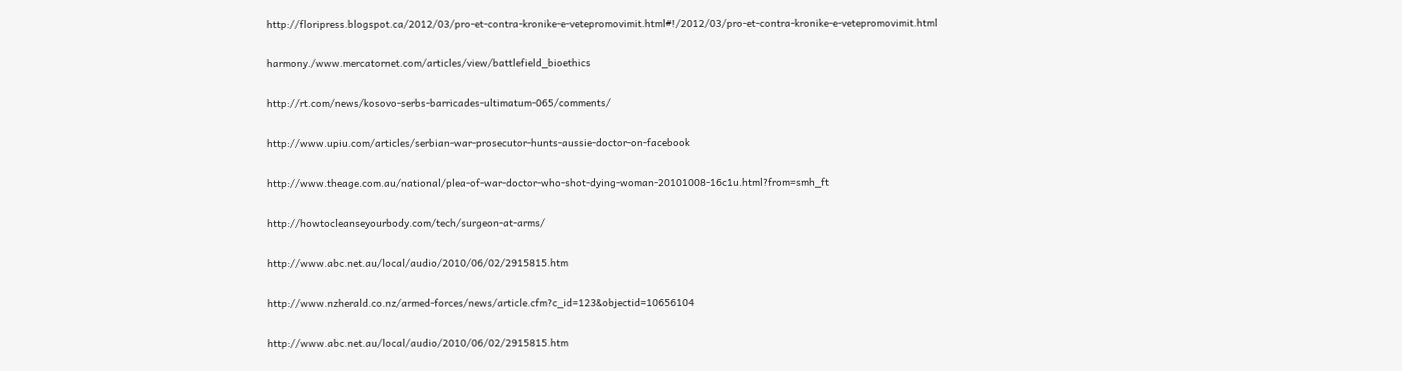http://floripress.blogspot.ca/2012/03/pro-et-contra-kronike-e-vetepromovimit.html#!/2012/03/pro-et-contra-kronike-e-vetepromovimit.html

harmony./www.mercatornet.com/articles/view/battlefield_bioethics

http://rt.com/news/kosovo-serbs-barricades-ultimatum-065/comments/

http://www.upiu.com/articles/serbian-war-prosecutor-hunts-aussie-doctor-on-facebook

http://www.theage.com.au/national/plea-of-war-doctor-who-shot-dying-woman-20101008-16c1u.html?from=smh_ft

http://howtocleanseyourbody.com/tech/surgeon-at-arms/

http://www.abc.net.au/local/audio/2010/06/02/2915815.htm

http://www.nzherald.co.nz/armed-forces/news/article.cfm?c_id=123&objectid=10656104

http://www.abc.net.au/local/audio/2010/06/02/2915815.htm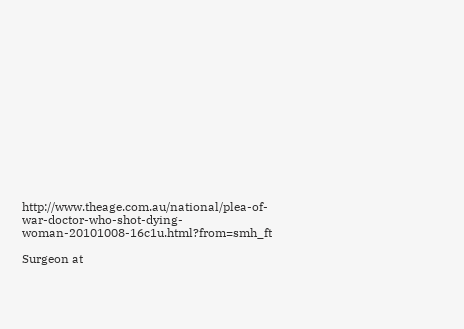http://www.theage.com.au/national/plea-of-war-doctor-who-shot-dying-woman-20101008-16c1u.html?from=smh_ft

Surgeon at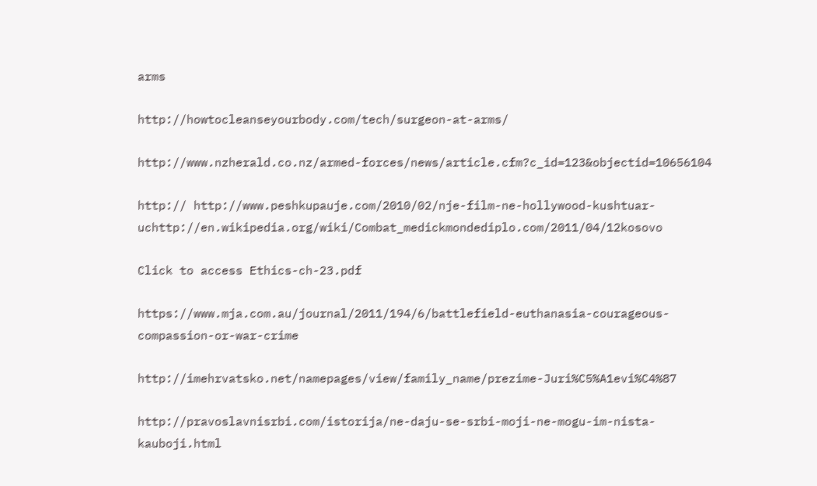arms

http://howtocleanseyourbody.com/tech/surgeon-at-arms/

http://www.nzherald.co.nz/armed-forces/news/article.cfm?c_id=123&objectid=10656104

http:// http://www.peshkupauje.com/2010/02/nje-film-ne-hollywood-kushtuar-uchttp://en.wikipedia.org/wiki/Combat_medickmondediplo.com/2011/04/12kosovo

Click to access Ethics-ch-23.pdf

https://www.mja.com.au/journal/2011/194/6/battlefield-euthanasia-courageous-compassion-or-war-crime

http://imehrvatsko.net/namepages/view/family_name/prezime-Juri%C5%A1evi%C4%87

http://pravoslavnisrbi.com/istorija/ne-daju-se-srbi-moji-ne-mogu-im-nista-kauboji.html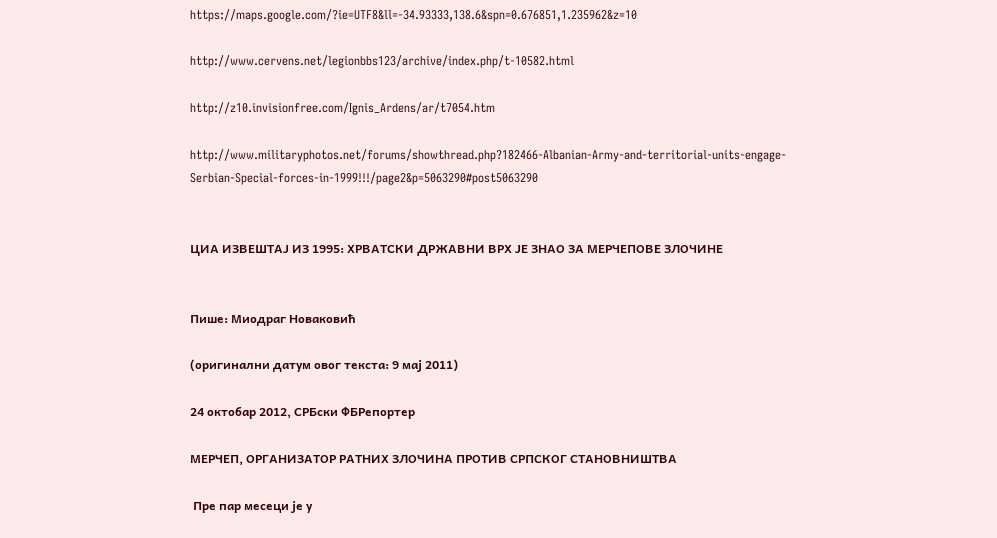https://maps.google.com/?ie=UTF8&ll=-34.93333,138.6&spn=0.676851,1.235962&z=10

http://www.cervens.net/legionbbs123/archive/index.php/t-10582.html

http://z10.invisionfree.com/Ignis_Ardens/ar/t7054.htm

http://www.militaryphotos.net/forums/showthread.php?182466-Albanian-Army-and-territorial-units-engage-Serbian-Special-forces-in-1999!!!/page2&p=5063290#post5063290


ЦИА ИЗВЕШТАЈ ИЗ 1995: ХРВАТСКИ ДРЖАВНИ ВРХ ЈЕ ЗНАО ЗА МЕРЧЕПОВЕ ЗЛОЧИНЕ


Пише: Миодраг Новаковић

(оригинални датум овог текста: 9 мај 2011)

24 октобар 2012, СРБски ФБРепортер

МЕРЧЕП, ОРГАНИЗАТОР РАТНИХ ЗЛОЧИНА ПРОТИВ СРПСКОГ СТАНОВНИШТВА

 Пре пар месеци је у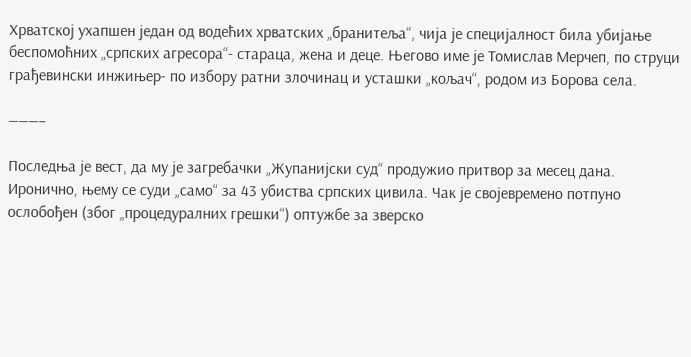Хрватској ухапшен један од водећих хрватских „бранитеља“, чија је специјалност била убијање беспомоћних „српских агресора“- стараца, жена и деце. Његово име је Томислав Мерчеп, по струци грађевински инжињер- по избору ратни злочинац и усташки „кољач“, родом из Борова села.

———–

Последња је вест, да му је загребачки „Жупанијски суд“ продужио притвор за месец дана. Иронично, њему се суди „само“ за 43 убиства српских цивила. Чак је својевремено потпуно ослобођен (због „процедуралних грешки“) оптужбе за зверско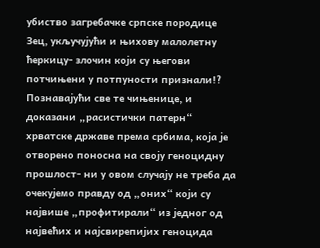убиство загребачке српске породице Зец, укључујући и њихову малолетну ћеркицу- злочин који су његови потчињени у потпуности признали!? Познавајући све те чињенице, и доказани „расистички патерн“ хрватске државе према србима, која је отворено поносна на своју геноцидну прошлост- ни у овом случају не треба да очекујемо правду од „оних“ који су највише „профитирали“ из једног од највећих и најсвирепијих геноцида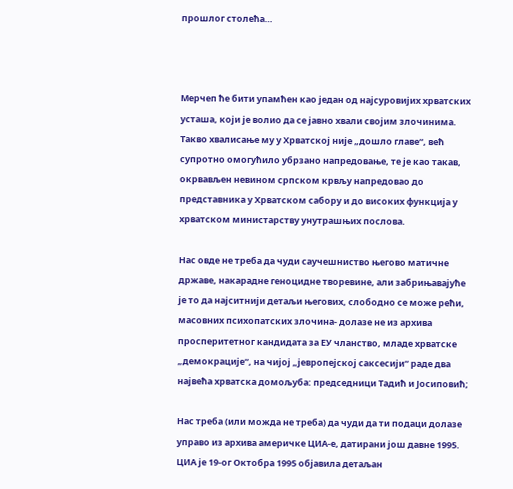прошлог столећа…



Мерчеп ће бити упамћен као један од најсуровијих хрватских усташа, који је волио да се јавно хвали својим злочинима. Такво хвалисање му у Хрватској није „дошло главе“, већ супротно омогућило убрзано напредовање, те је као такав, окрвављен невином српском крвљу напредовао до представника у Хрватском сабору и до високих функција у хрватском министарству унутрашњих послова.

Нас овде не треба да чуди саучешниство његово матичне државе, накарадне геноцидне творевине, али забрињавајуће је то да најситнији детаљи његових, слободно се може рећи, масовних психопатских злочина- долазе не из архива просперитетног кандидата за ЕУ чланство, младе хрватске „демокрације“, на чијој „јевропејској саксесији“ раде два највећа хрватска домољуба: председници Тадић и Јосиповић;

Нас треба (или можда не треба) да чуди да ти подаци долазе управо из архива америчке ЦИА-е, датирани још давне 1995. ЦИА је 19-ог Октобра 1995 објавила детаљан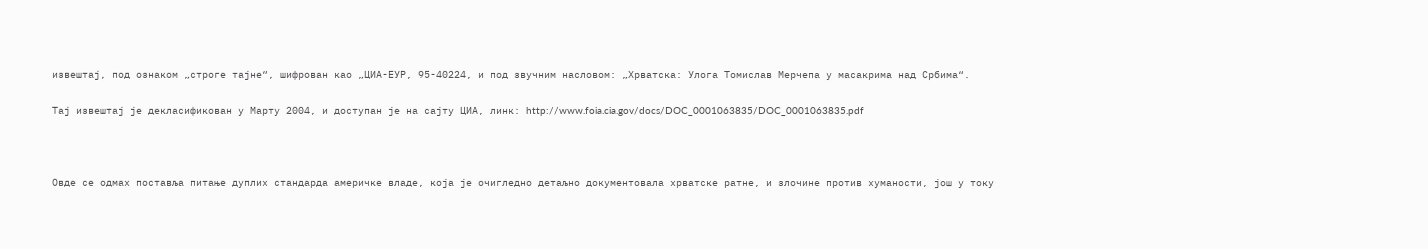извештај, под ознаком „строге тајне“, шифрован као „ЦИА-ЕУР, 95-40224, и под звучним насловом: „Хрватска: Улога Томислав Мерчепа у масакрима над Србима“.

Тај извештај је декласификован у Марту 2004, и доступан је на сајту ЦИА, линк: http://www.foia.cia.gov/docs/DOC_0001063835/DOC_0001063835.pdf



Овде се одмах поставља питање дуплих стандарда америчке владе, која је очигледно детаљно документовала хрватске ратне, и злочине против хуманости, још у току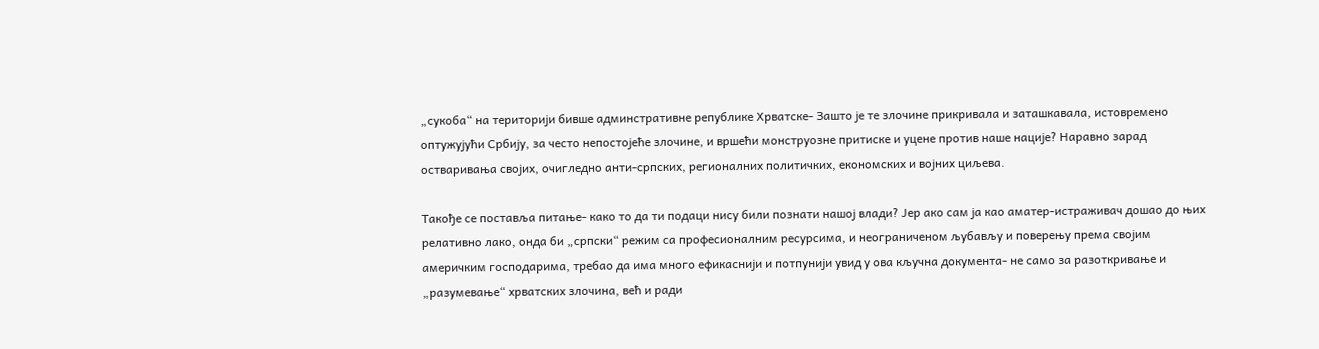„сукоба“ на територији бивше админстративне републике Хрватске- Зашто је те злочине прикривала и заташкавала, истовремено оптужујући Србију, за често непостојеће злочине, и вршећи монструозне притиске и уцене против наше нације? Наравно зарад остваривања својих, очигледно анти-српских, регионалних политичких, економских и војних циљева.

Такође се поставља питање- како то да ти подаци нису били познати нашој влади? Јер ако сам ја као аматер-истраживач дошао до њих релативно лако, онда би „српски“ режим са професионалним ресурсима, и неограниченом љубављу и поверењу према својим америчким господарима, требао да има много ефикаснији и потпунији увид у ова кључна документа- не само за разоткривање и „разумевање“ хрватских злочина, већ и ради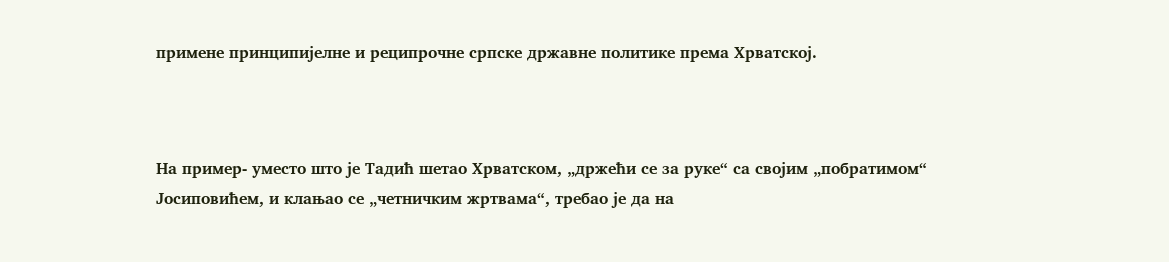примене принципијелне и реципрочне српске државне политике према Хрватској.



На пример- уместо што је Тадић шетао Хрватском, „држећи се за руке“ са својим „побратимом“ Јосиповићем, и клањао се „четничким жртвама“, требао је да на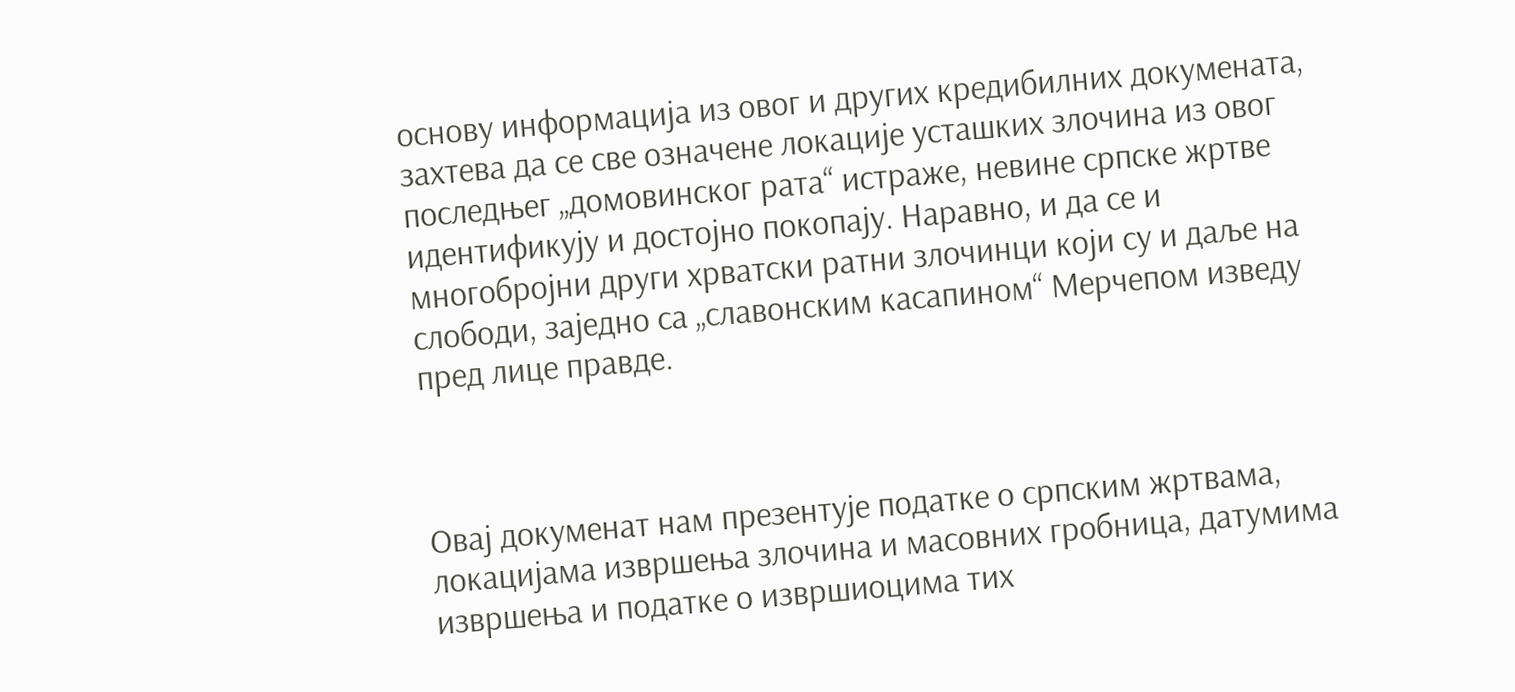основу информација из овог и других кредибилних докумената, захтева да се све означене локације усташких злочина из овог последњег „домовинског рата“ истраже, невине српске жртве идентификују и достојно покопају. Наравно, и да се и многобројни други хрватски ратни злочинци који су и даље на слободи, заједно са „славонским касапином“ Мерчепом изведу пред лице правде.



Овај докуменат нам презентује податке о српским жртвама, локацијама извршења злочина и масовних гробница, датумима извршења и податке о извршиоцима тих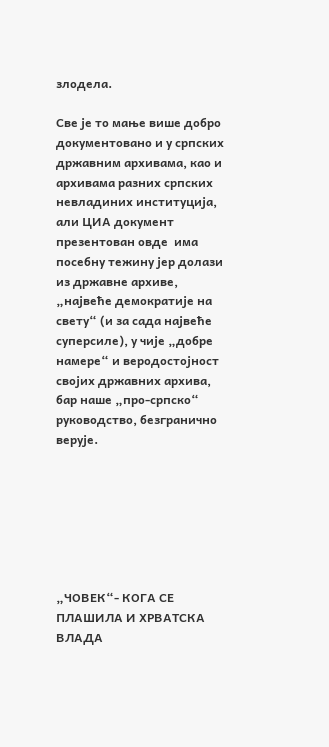злодела.

Све је то мање више добро документовано и у српских државним архивама, као и архивама разних српских невладиних институција, али ЦИА документ презентован овде  има посебну тежину јер долази из државне архиве, „највеће демократије на свету“ (и за сада највеће суперсиле), у чије „добре намере“ и веродостојност својих државних архива, бар наше „про-српско“ руководство, безгранично верује.







„ЧОВЕК“- КОГА СЕ ПЛАШИЛА И ХРВАТСКА ВЛАДА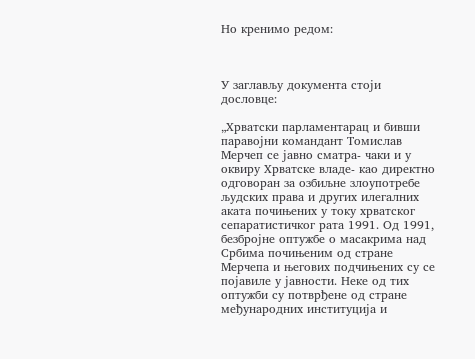Но кренимо редом:



У заглављу документа стоји дословце:

„Хрватски парламентарац и бивши паравојни командант Томислав Мерчеп се јавно сматра- чаки и у оквиру Хрватске владе- као директно одговоран за озбиљне злоупотребе људских права и других илегалних аката почињених у току хрватског сепаратистичког рата 1991. Од 1991, безбројне оптужбе о масакрима над Србима почињеним од стране Мерчепа и његових подчињених су се појавиле у јавности. Неке од тих оптужби су потврђене од стране међународних институција и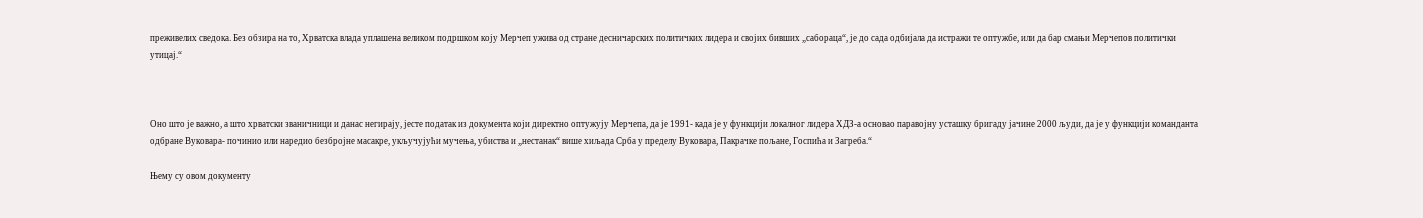преживелих сведока. Без обзира на то, Хрватска влада уплашена великом подршком коју Мерчеп ужива од стране десничарских политичких лидера и својих бивших „сабораца“, је до сада одбијала да истражи те оптужбе, или да бар смањи Мерчепов политички утицај.“



Оно што је важно, а што хрватски званичници и данас негирају, јесте податак из документа који директно оптужују Мерчепа, да је 1991- када је у функцији локалног лидера ХДЗ-а основао паравојну усташку бригаду јачине 2000 људи, да је у функцији команданта одбране Вуковара- починио или наредио безбројне масакре, укључујући мучења, убиства и „нестанак“ више хиљада Срба у пределу Вуковара, Пакрачке пољане, Госпића и Загреба.“

Њему су овом документу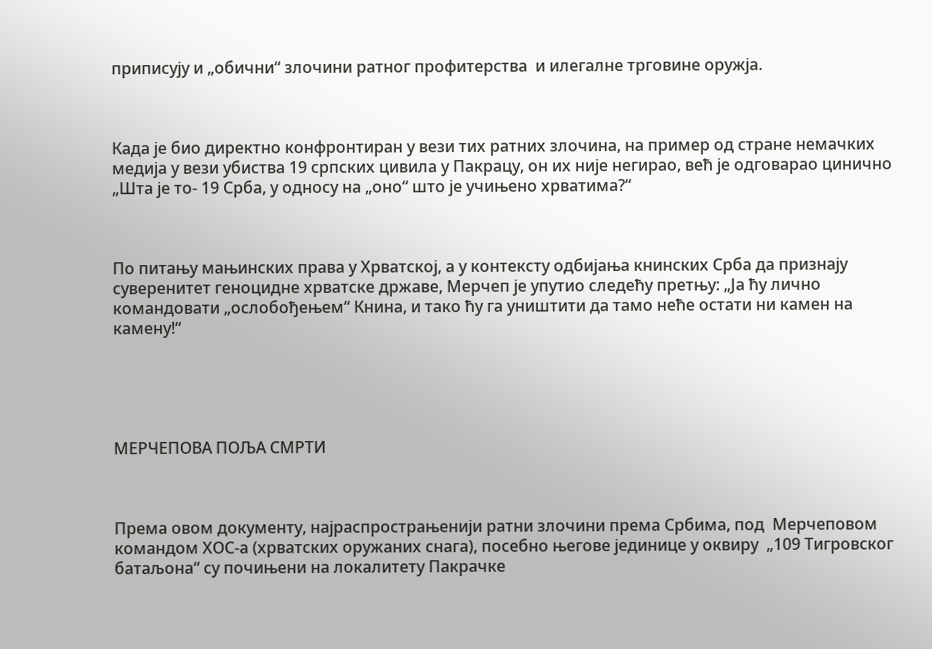приписују и „обични“ злочини ратног профитерства  и илегалне трговине оружја.



Када је био директно конфронтиран у вези тих ратних злочина, на пример од стране немачких медија у вези убиства 19 српских цивила у Пакрацу, он их није негирао, већ је одговарао цинично „Шта је то- 19 Срба, у односу на „оно“ што је учињено хрватима?“



По питању мањинских права у Хрватској, а у контексту одбијања книнских Срба да признају суверенитет геноцидне хрватске државе, Мерчеп је упутио следећу претњу: „Ја ћу лично командовати „ослобођењем“ Книна, и тако ћу га уништити да тамо неће остати ни камен на камену!“





МЕРЧЕПОВА ПОЉА СМРТИ



Према овом документу, најраспрострањенији ратни злочини према Србима, под  Мерчеповом командом ХОС-а (хрватских оружаних снага), посебно његове јединице у оквиру  „109 Тигровског батаљона“ су почињени на локалитету Пакрачке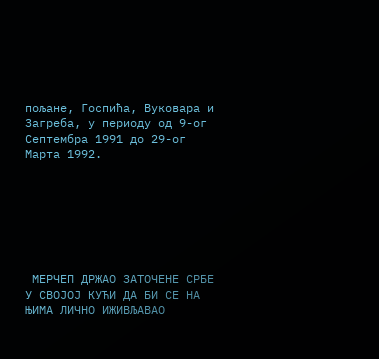пољане, Госпића, Вуковара и Загреба, у периоду од 9-ог Септембра 1991 до 29-ог Марта 1992.







 МЕРЧЕП ДРЖАО ЗАТОЧЕНЕ СРБЕ У СВОЈОЈ КУЋИ ДА БИ СЕ НА ЊИМА ЛИЧНО ИЖИВЉАВАО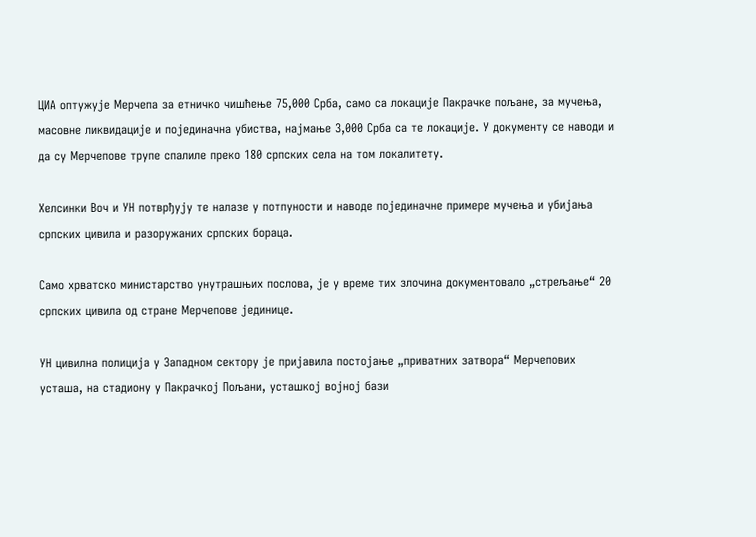ЦИА оптужује Мерчепа за етничко чишћење 75,000 Срба, само са локације Пакрачке пољане, за мучења, масовне ликвидације и појединачна убиства, најмање 3,000 Срба са те локације. У документу се наводи и да су Мерчепове трупе спалиле преко 180 српских села на том локалитету.

Хелсинки Воч и УН потврђују те налазе у потпуности и наводе појединачне примере мучења и убијања српских цивила и разоружаних српских бораца.

Само хрватско министарство унутрашњих послова, је у време тих злочина документовало „стрељање“ 20 српских цивила од стране Мерчепове јединице.

УН цивилна полиција у Западном сектору је пријавила постојање „приватних затвора“ Мерчепових усташа, на стадиону у Пакрачкој Пољани, усташкој војној бази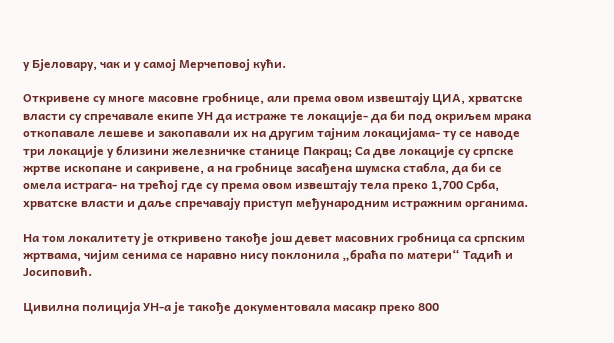у Бјеловару, чак и у самој Мерчеповој кући.

Откривене су многе масовне гробнице, али према овом извештају ЦИА, хрватске власти су спречавале екипе УН да истраже те локације- да би под окриљем мрака откопавале лешеве и закопавали их на другим тајним локацијама- ту се наводе три локације у близини железничке станице Пакрац; Са две локације су српске жртве ископане и сакривене, а на гробнице засађена шумска стабла, да би се омела истрага- на трећој где су према овом извештају тела преко 1,700 Срба, хрватске власти и даље спречавају приступ међународним истражним органима.

На том локалитету је откривено такође још девет масовних гробница са српским жртвама, чијим сенима се наравно нису поклонила „браћа по матери“ Тадић и Јосиповић.

Цивилна полиција УН-а је такође документовала масакр преко 800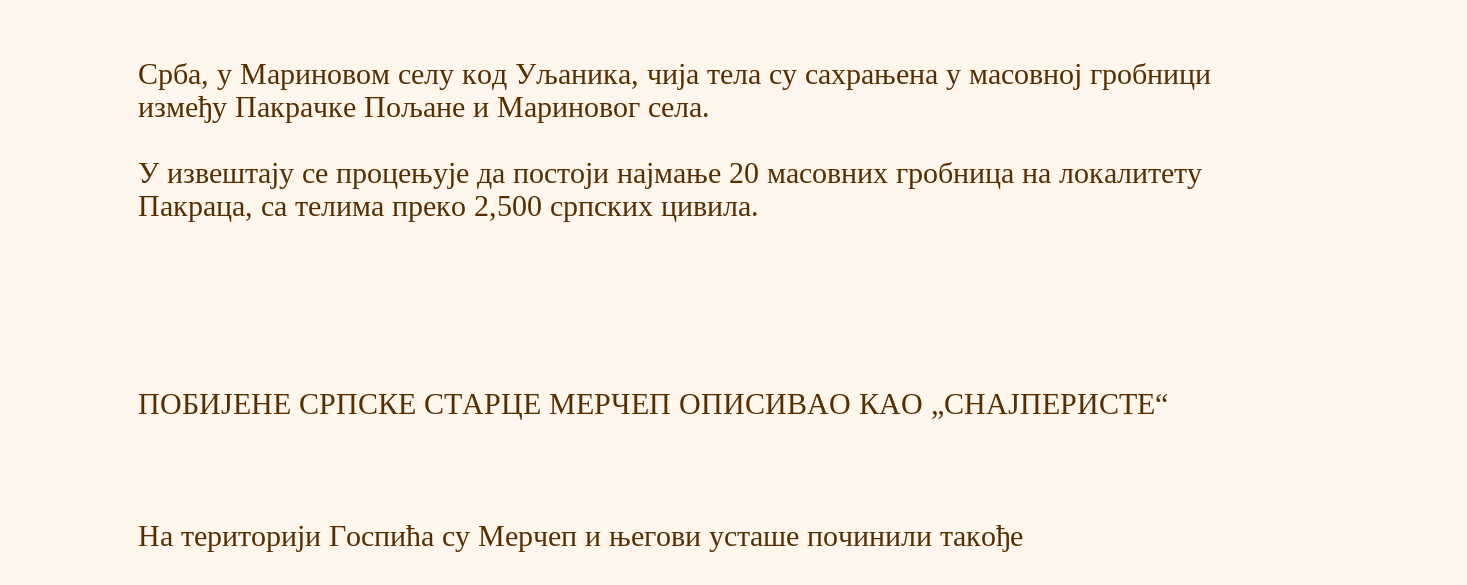Срба, у Мариновом селу код Уљаника, чија тела су сахрањена у масовној гробници између Пакрачке Пољане и Мариновог села.

У извештају се процењује да постоји најмање 20 масовних гробница на локалитету Пакраца, са телима преко 2,500 српских цивила.





ПОБИЈЕНЕ СРПСКЕ СТАРЦЕ МЕРЧЕП ОПИСИВАО КАО „СНАЈПЕРИСТЕ“



На територији Госпића су Мерчеп и његови усташе починили такође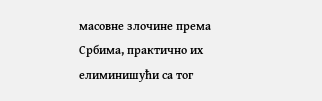масовне злочине према Србима, практично их елиминишући са тог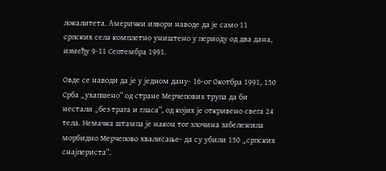локалитета. Амерички извори наводе да је само 11 српских села комплетно уништено у периоду од два дана, између 9-11 Септембра 1991.

Овде се наводи да је у једном дану- 16-ог Окотбра 1991, 150 Срба „ухапшено“ од стране Мерчепових трупа да би нестали „без трага и гласа“, од којих је откривено свега 24 тела. Немачка штампа је након тог злочина забележила морбидно Мерчепово хвалисање- да су убили 150 „српских снајпериста“.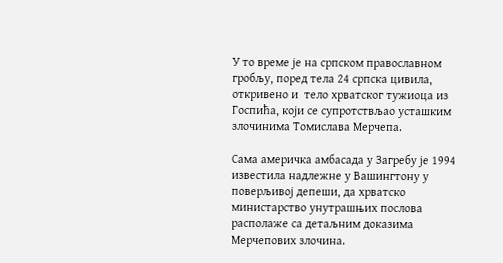У то време је на српском православном гробљу, поред тела 24 српска цивила, откривено и  тело хрватског тужиоца из Госпића, који се супротствљао усташким злочинима Томислава Мерчепа.

Сама америчка амбасада у Загребу је 1994 известила надлежне у Вашингтону у поверљивој депеши, да хрватско министарство унутрашњих послова располаже са детаљним доказима Мерчепових злочина.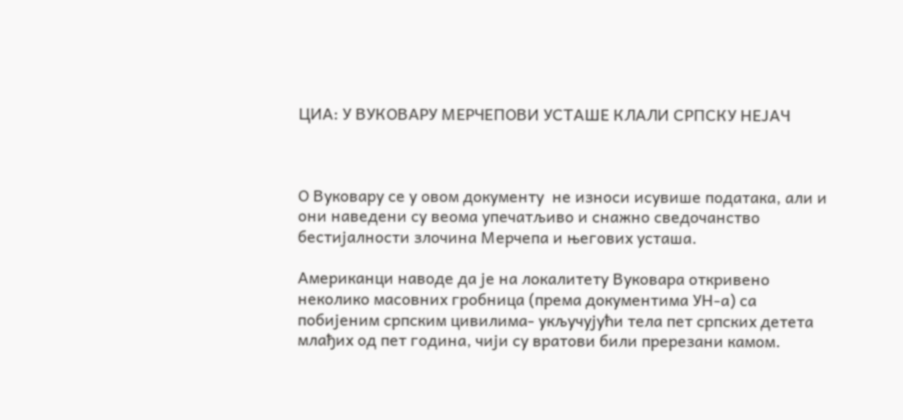ЦИА: У ВУКОВАРУ МЕРЧЕПОВИ УСТАШЕ КЛАЛИ СРПСКУ НЕЈАЧ



О Вуковару се у овом документу  не износи исувише података, али и они наведени су веома упечатљиво и снажно сведочанство бестијалности злочина Мерчепа и његових усташа.

Американци наводе да је на локалитету Вуковара откривено неколико масовних гробница (према документима УН-а) са побијеним српским цивилима- укључујући тела пет српских детета млађих од пет година, чији су вратови били пререзани камом.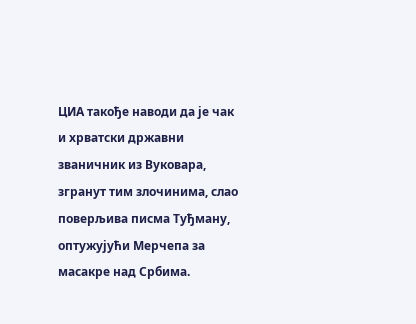ЦИА такође наводи да је чак и хрватски државни званичник из Вуковара, згранут тим злочинима, слао поверљива писма Туђману, оптужујући Мерчепа за масакре над Србима.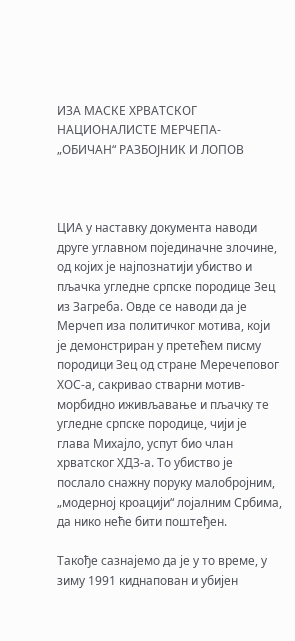ИЗА МАСКЕ ХРВАТСКОГ НАЦИОНАЛИСТЕ МЕРЧЕПА- „ОБИЧАН“ РАЗБОЈНИК И ЛОПОВ



ЦИА у наставку документа наводи друге углавном појединачне злочине, од којих је најпознатији убиство и пљачка угледне српске породице Зец из Загреба. Овде се наводи да је Мерчеп иза политичког мотива, који је демонстриран у претећем писму породици Зец од стране Меречеповог ХОС-а, сакривао стварни мотив- морбидно иживљавање и пљачку те угледне српске породице, чији је глава Михајло, успут био члан хрватског ХДЗ-а. То убиство је послало снажну поруку малобројним, „модерној кроацији“ лојалним Србима, да нико неће бити поштеђен.

Такође сазнајемо да је у то време, у зиму 1991 киднапован и убијен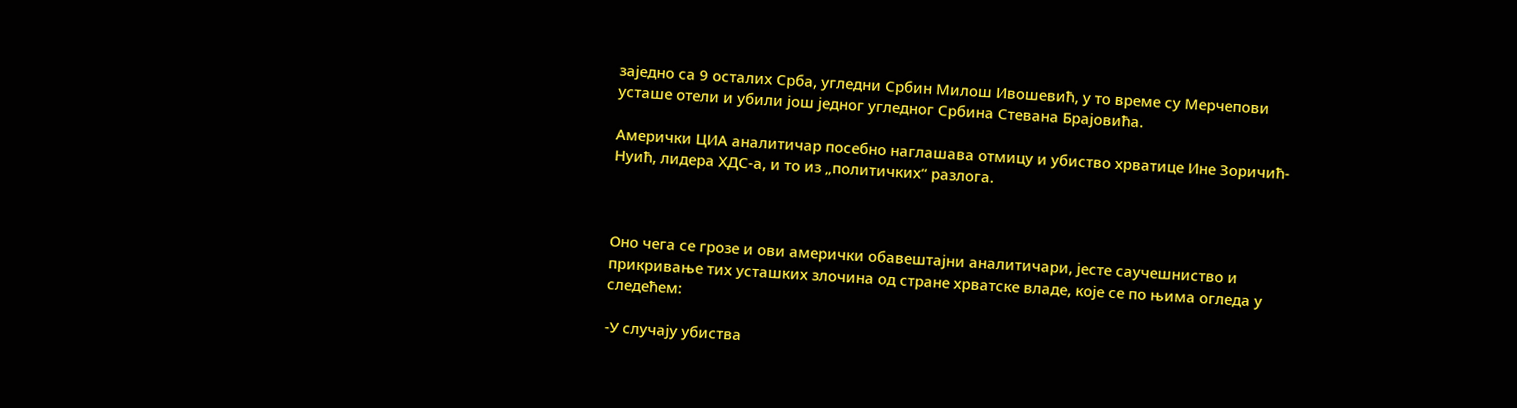заједно са 9 осталих Срба, угледни Србин Милош Ивошевић, у то време су Мерчепови усташе отели и убили још једног угледног Србина Стевана Брајовића.

Амерички ЦИА аналитичар посебно наглашава отмицу и убиство хрватице Ине Зоричић- Нуић, лидера ХДС-а, и то из „политичких“ разлога.



Оно чега се грозе и ови амерички обавештајни аналитичари, јесте саучешниство и прикривање тих усташких злочина од стране хрватске владе, које се по њима огледа у следећем:

-У случају убиства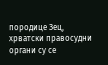породице Зец, хрватски правосудни органи су се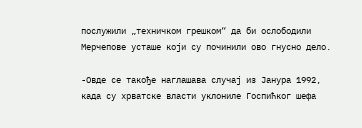послужили „техничком грешком“ да би ослободили Мерчепове усташе који су починили ово гнусно дело.

-Овде се такође наглашава случај из Јанура 1992, када су хрватске власти уклониле Госпићког шефа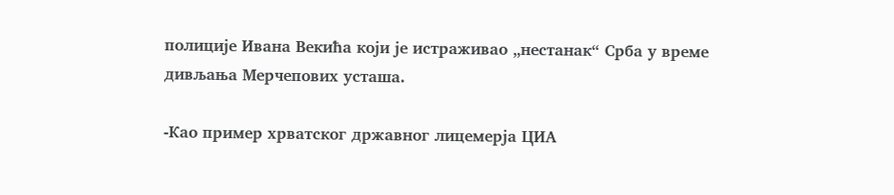полиције Ивана Векића који је истраживао „нестанак“ Срба у време дивљања Мерчепових усташа.

-Као пример хрватског државног лицемерја ЦИА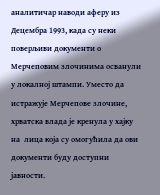аналитичар наводи аферу из Децембра 1993, када су неки поверљиви документи о Мерчеповим злочинима осванули у локалној штампи. Уместо да истражује Мерчепове злочине, хрватска влада је кренула у хајку на  лица која су омогућила да ови документи буду доступни јавности.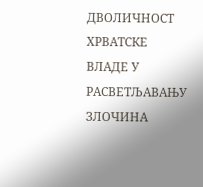ДВОЛИЧНОСТ ХРВАТСКЕ ВЛАДЕ У РАСВЕТЉАВАЊУ ЗЛОЧИНА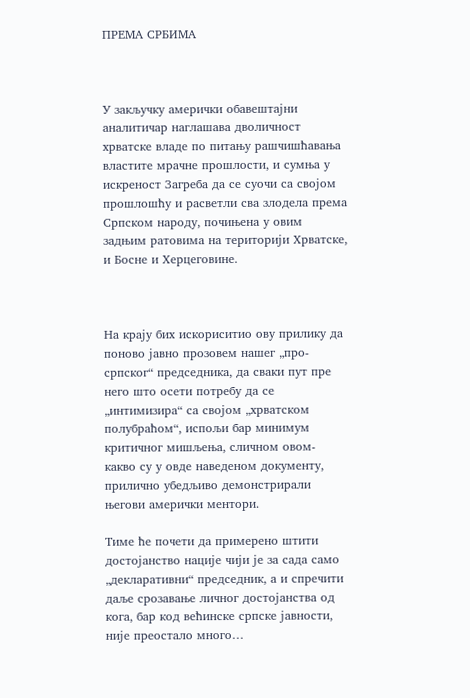ПРЕМА СРБИМА



У закључку амерички обавештајни аналитичар наглашава дволичност хрватске владе по питању рашчишћавања властите мрачне прошлости, и сумња у искреност Загреба да се суочи са својом прошлошћу и расветли сва злодела према Српском народу, почињена у овим задњим ратовима на територији Хрватске, и Босне и Херцеговине.



На крају бих искориситио ову прилику да поново јавно прозовем нашег „про-српског“ председника, да сваки пут пре него што осети потребу да се „интимизира“ са својом „хрватском полубраћом“, испољи бар минимум критичног мишљења, сличном овом- какво су у овде наведеном документу, прилично убедљиво демонстрирали његови амерички ментори.

Тиме ће почети да примерено штити достојанство нације чији је за сада само „декларативни“ председник, а и спречити даље срозавање личног достојанства од кога, бар код већинске српске јавности, није преостало много…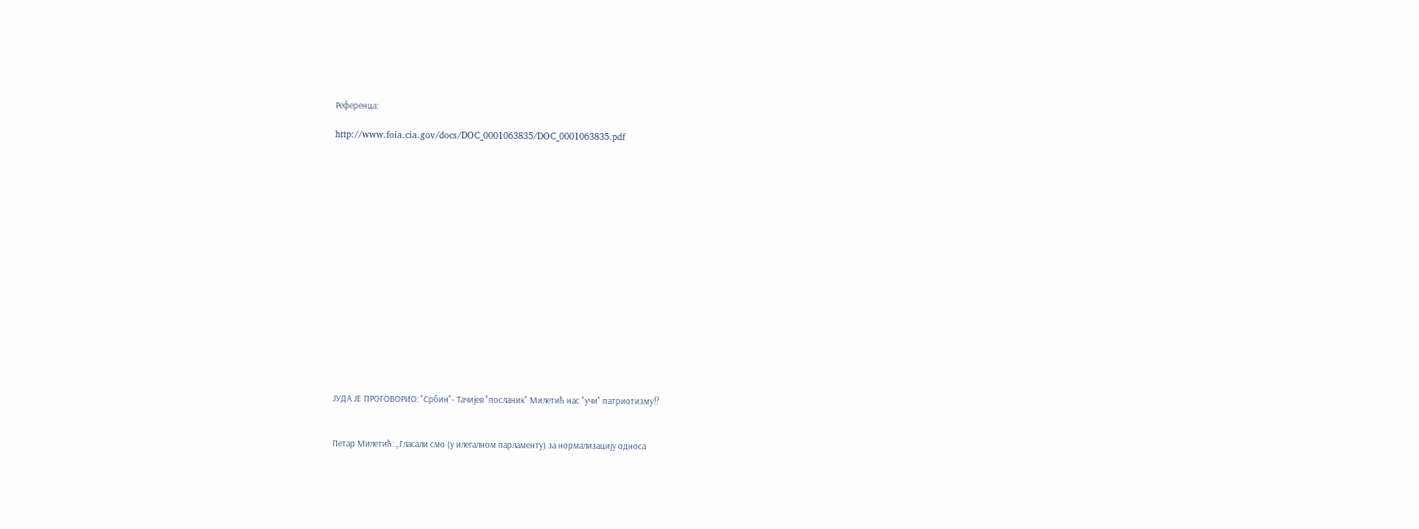Референца:

http://www.foia.cia.gov/docs/DOC_0001063835/DOC_0001063835.pdf

















ЈУДА ЈЕ ПРОГОВОРИО: "Србин"- Тачијев "посланик" Милетић нас "учи" патриотизму!?


Петар Милетић: „Гласали смо (у илегалном парламенту) за нормализацију односа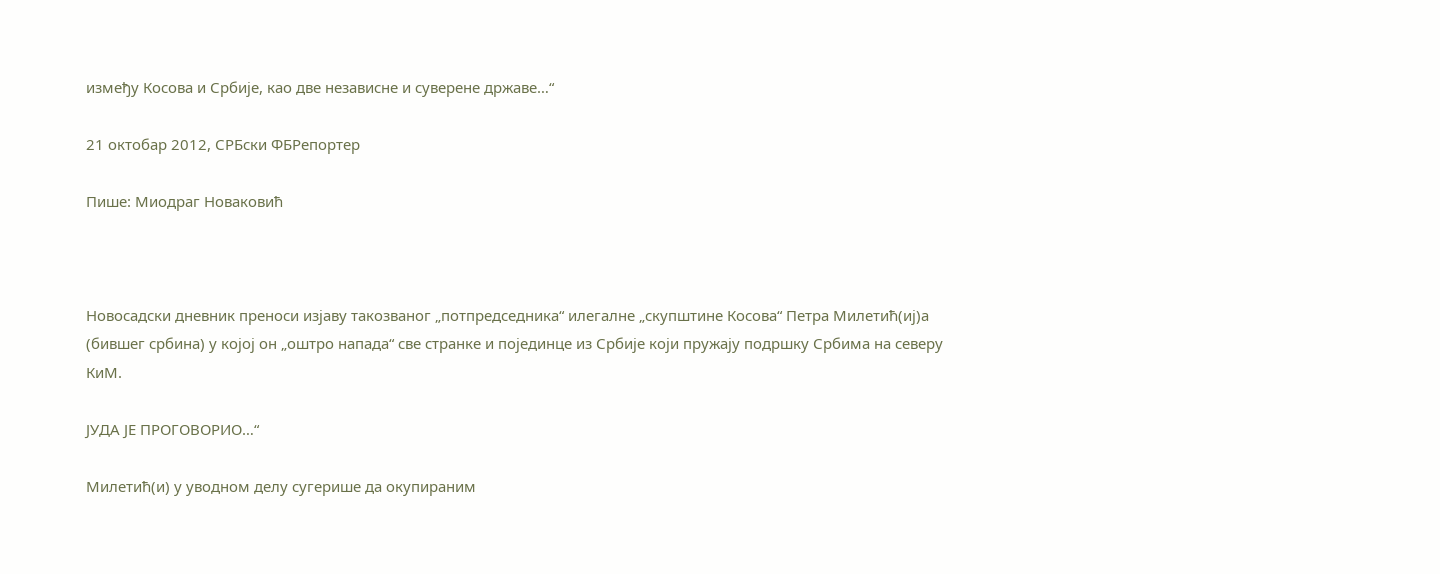између Косова и Србије, као две независне и суверене државе…“

21 октобар 2012, СРБски ФБРепортер

Пише: Миодраг Новаковић



Новосадски дневник преноси изјаву такозваног „потпредседника“ илегалне „скупштине Косова“ Петра Милетић(иј)а (бившег србина) у којој он „оштро напада“ све странке и појединце из Србије који пружају подршку Србима на северу КиМ.

ЈУДА ЈЕ ПРОГОВОРИО…“

Милетић(и) у уводном делу сугерише да окупираним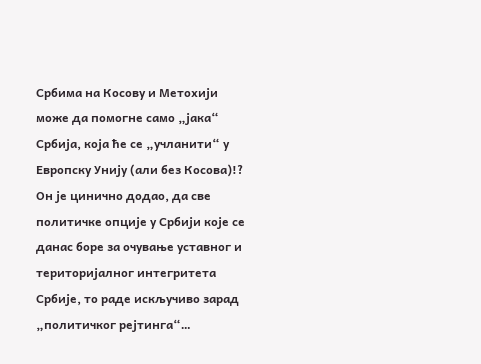Србима на Косову и Метохији може да помогне само „јака“ Србија, која ће се „учланити“ у Европску Унију (али без Косова)!? Он је цинично додао, да све политичке опције у Србији које се данас боре за очување уставног и територијалног интегритета Србије, то раде искључиво зарад „политичког рејтинга“…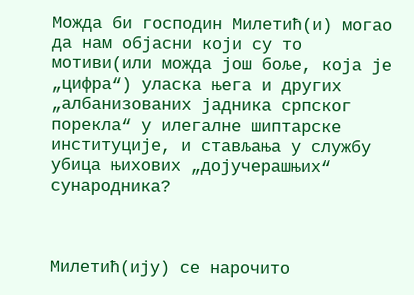Можда би господин Милетић(и) могао да нам објасни који су то мотиви(или можда још боље, која је „цифра“) уласка њега и других „албанизованих јадника српског порекла“ у илегалне шиптарске институције, и стављања у службу убица њихових „дојучерашњих“ сународника?



Милетић(ију) се нарочито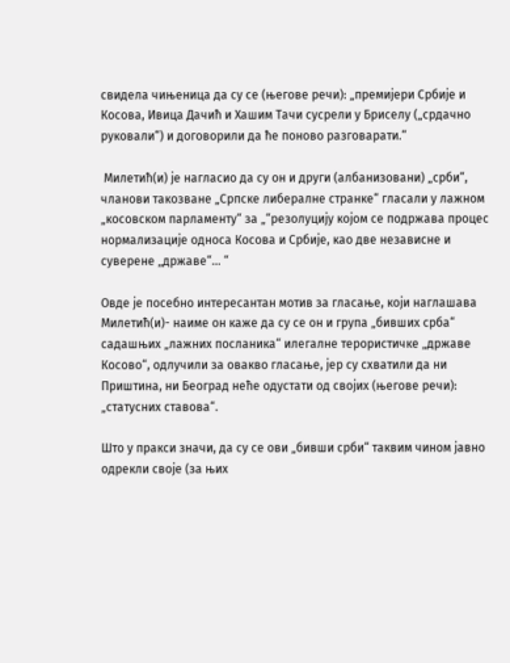свидела чињеница да су се (његове речи): „премијери Србије и Косова, Ивица Дачић и Хашим Тачи сусрели у Бриселу („срдачно руковали“) и договорили да ће поново разговарати.“

 Милетић(и) је нагласио да су он и други (албанизовани) „срби“, чланови такозване „Српске либералне странке“ гласали у лажном „косовском парламенту“ за „“резолуцију којом се подржава процес нормализације односа Косова и Србије, као две независне и суверене „државе“… “

Овде је посебно интересантан мотив за гласање, који наглашава Милетић(и)- наиме он каже да су се он и група „бивших срба“ садашњих „лажних посланика“ илегалне терористичке „државе Косово“, одлучили за овакво гласање, јер су схватили да ни Приштина, ни Београд неће одустати од својих (његове речи): „статусних ставова“.

Што у пракси значи, да су се ови „бивши срби“ таквим чином јавно одрекли своје (за њих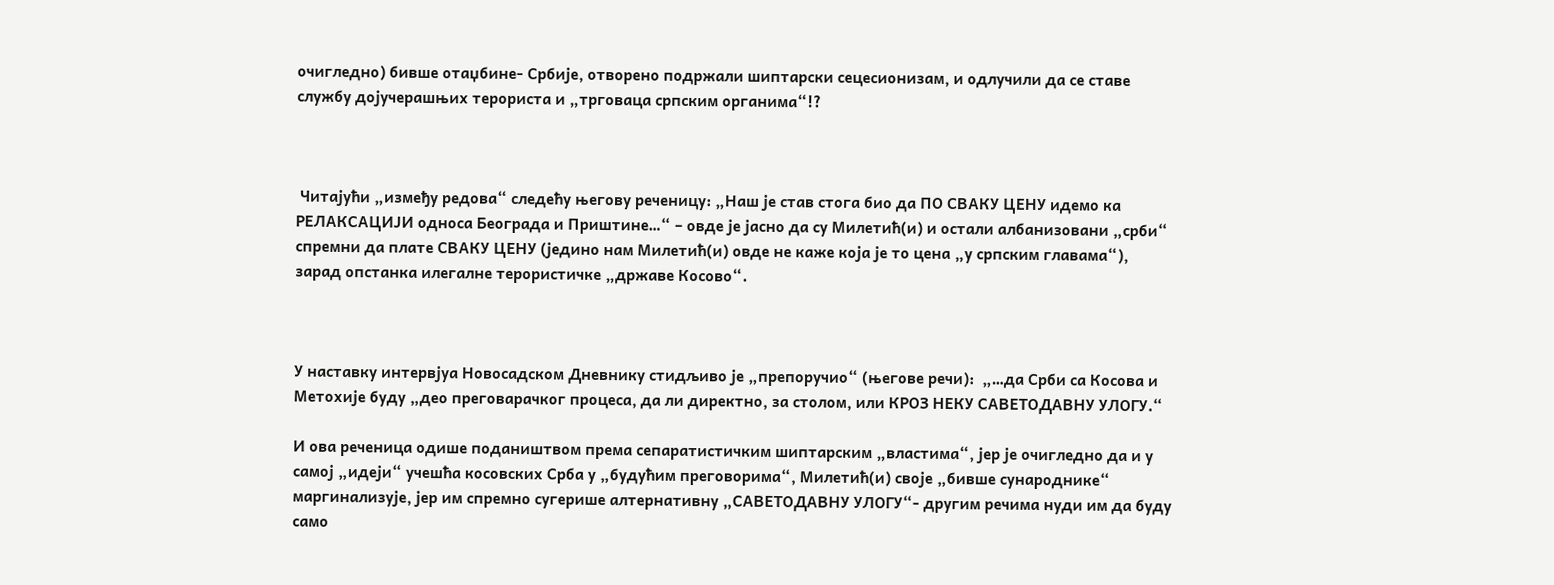очигледно) бивше отаџбине- Србије, отворено подржали шиптарски сецесионизам, и одлучили да се ставе службу дојучерашњих терориста и „трговаца српским органима“!?



 Читајући „између редова“ следећу његову реченицу: „Наш је став стога био да ПО СВАКУ ЦЕНУ идемо ка РЕЛАКСАЦИЈИ односа Београда и Приштине…“ – овде је јасно да су Милетић(и) и остали албанизовани „срби“ спремни да плате СВАКУ ЦЕНУ (једино нам Милетић(и) овде не каже која је то цена „у српским главама“), зарад опстанка илегалне терористичке „државе Косово“.



У наставку интервјуа Новосадском Дневнику стидљиво је „препоручио“ (његове речи):  „…да Срби са Косова и Метохије буду „део преговарачког процеса, да ли директно, за столом, или КРОЗ НЕКУ САВЕТОДАВНУ УЛОГУ.“

И ова реченица одише подаништвом према сепаратистичким шиптарским „властима“, јер је очигледно да и у самој „идеји“ учешћа косовских Срба у „будућим преговорима“, Милетић(и) своје „бивше сународнике“ маргинализује, јер им спремно сугерише алтернативну „САВЕТОДАВНУ УЛОГУ“- другим речима нуди им да буду само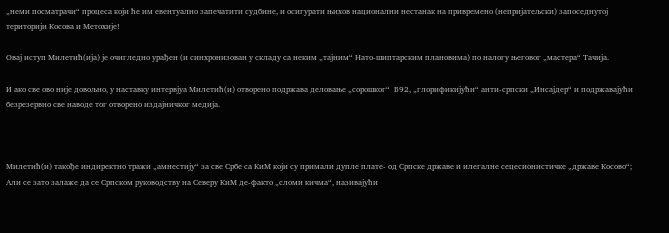„неми посматрачи“ процеса који ће им евентуално запечатити судбине, и осигурати њихов национални нестанак на привремено (непријатељски) запоседнутој територији Косова и Метохије!

Овај иступ Милетић(ија) је очигледно урађен (и синхронизован у складу са неким „тајним“ Нато-шиптарским плановима) по налогу његовог „мастера“ Тачија.

И ако све ово није довољно, у наставку интервјуа Милетић(и) отворено подржава деловање „сорошког“  Б92, „глорификијући“ анти-српски „Инсајдер“ и подржавајући безрезервно све наводе тог отворено издајничког медија.



Милетић(и) такође индиректно тражи „амнестију“ за све Србе са КиМ који су примали дупле плате- од Српске државе и илегалне сецесионистичке „државе Косово“; Али се зато залаже да се Српском руководству на Северу КиМ де-факто „сломи кичма“, називајући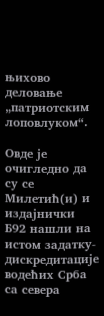њихово деловање „патриотским лоповлуком“.

Овде је очигледно да су се Милетић(и) и издајнички Б92 нашли на истом задатку- дискредитације водећих Срба са севера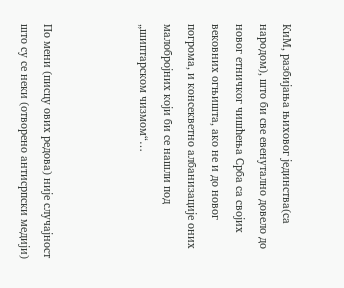КиМ, разбијања њиховог јединства(са народом), што би све евенутално довело до новог етничког чишћења Срба са својих вековних огњишта, ако не и до новог погрома, и консекветно албанизације оних малобројних који би се нашли под „шиптарском чизмом“…



По мени (писцу ових редова) није случајност што су се неки (отворено антисрпски медији)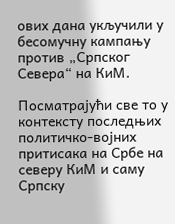ових дана укључили у бесомучну кампању против „Српског Севера“ на КиМ.

Посматрајући све то у контексту последњих политичко-војних притисака на Србе на северу КиМ и саму Српску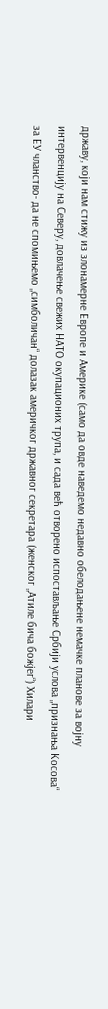државу, који нам стижу из злонамерне Европе и Америке (само да овде наведемо недавно обелодањене немачке планове за војну интервенцију на Северу, довлачење свежих НАТО окупационих трупа, и сада већ отворено испостављање Србији услова „признања Косова“ за ЕУ чланство- да не спомињемо „симболичан“ долазак америчког државног секретара (женског „Атиле бича божјег“) Хилари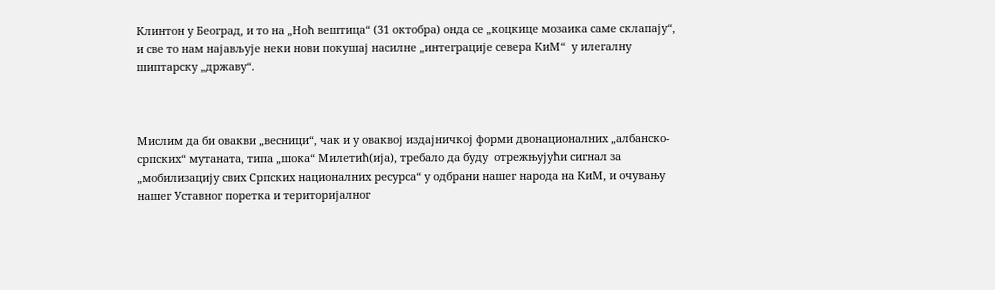Клинтон у Београд, и то на „Ноћ вештица“ (31 октобра) онда се „коцкице мозаика саме склапају“, и све то нам најављује неки нови покушај насилне „интеграције севера КиМ“  у илегалну шиптарску „државу“.



Мислим да би овакви „весници“, чак и у оваквој издајничкој форми двонационалних „албанско-српских“ мутаната, типа „шока“ Милетић(ија), требало да буду  отрежњујући сигнал за „мобилизацију свих Српских националних ресурса“ у одбрани нашег народа на КиМ, и очувању нашег Уставног поретка и територијалног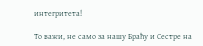интегритета!

То важи, не само за нашу Браћу и Сестре на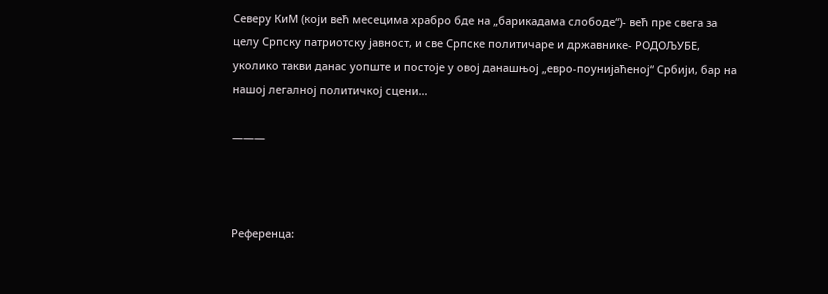Северу КиМ (који већ месецима храбро бде на „барикадама слободе“)- већ пре свега за целу Српску патриотску јавност, и све Српске политичаре и државнике- РОДОЉУБЕ, уколико такви данас уопште и постоје у овој данашњој „евро-поунијаћеној“ Србији, бар на нашој легалној политичкој сцени…

———



Референца: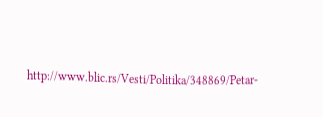http://www.blic.rs/Vesti/Politika/348869/Petar-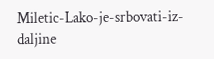Miletic-Lako-je-srbovati-iz-daljine